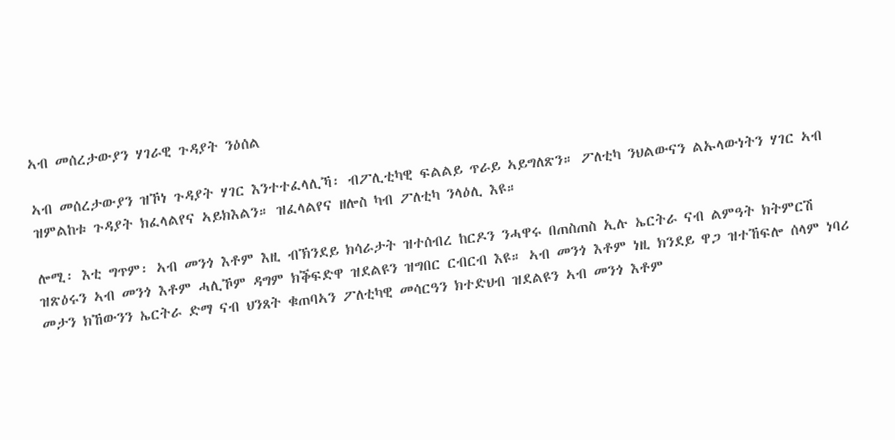ኣብ መሰረታውያን ሃገራዊ ጉዳያት ንዕሰል

ኣብ መሰረታውያን ዝኾነ ጉዳያት ሃገር እንተተፈላሊኻ፡ ብፖሊቲካዊ ፍልልይ ጥራይ ኣይግለጽን። ፖለቲካ ንህልውናን ልኡላውነትን ሃገር ኣብ ዝምልከቱ ጉዳያት ክፈላልየና ኣይክእልን። ዝፈላልየና ዘሎስ ካብ ፖለቲካ ንላዕሊ እዩ።

ሎሚ፡ እቲ ግጥም፡ ኣብ መንጎ እቶም እዚ ብኽንደይ ክሳራታት ዝተሰብረ ከርዶን ንሓዋሩ በጠስጠስ ኢሉ ኤርትራ ናብ ልምዓት ክትምርሽ ዝጽዕሩን ኣብ መንጎ እቶም ሓሊኾም ዳግም ክቕፍድዋ ዝደልዩን ዝግበር ርብርብ እዩ። ኣብ መንጎ እቶም ነዚ ክንደይ ዋጋ ዝተኸፍሎ ሰላም ነባሪ መታን ክኸውንን ኤርትራ ድማ ናብ ህንጸት ቁጠባኣን ፖለቲካዊ መሳርዓን ክተድህብ ዝደልዩን ኣብ መንጎ እቶም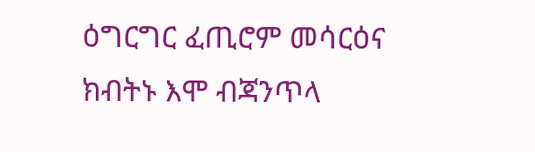ዕግርግር ፈጢሮም መሳርዕና ክብትኑ እሞ ብጃንጥላ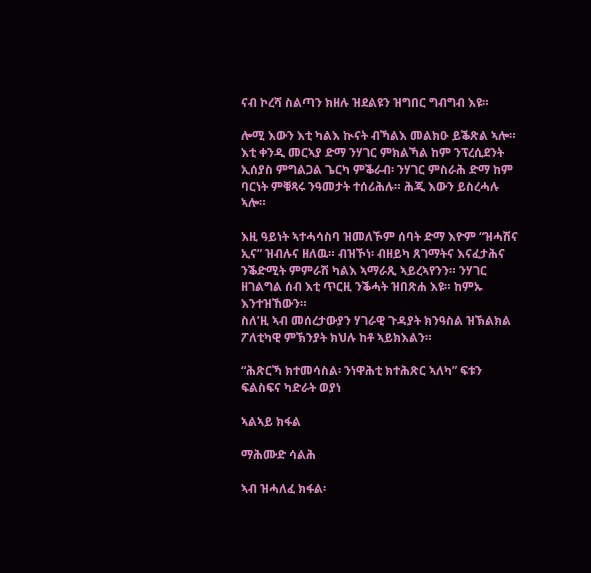ናብ ኮረሻ ስልጣን ክዘሉ ዝደልዩን ዝግበር ግብግብ እዩ።

ሎሚ እውን እቲ ካልእ ኲናት ብኻልእ መልክዑ ይቕጽል ኣሎ። እቲ ቀንዲ መርኣያ ድማ ንሃገር ምክልኻል ከም ንፕረሲደንት ኢሰያስ ምግልጋል ጌርካ ምቕራብ፡ ንሃገር ምስራሕ ድማ ከም ባርነት ምቑጻሩ ንዓመታት ተሰሪሕሉ። ሕጂ እውን ይስረሓሉ ኣሎ።

እዚ ዓይነት ኣተሓሳስባ ዝመለኾም ሰባት ድማ እዮም “ዝሓሽና ኢና” ዝብሉና ዘለዉ። ብዝኾነ፡ ብዘይካ ጸገማትና እናፈታሕና ንቕድሚት ምምራሽ ካልእ ኣማራጺ ኣይረኣየንን። ንሃገር ዘገልግል ሰብ እቲ ጥርዚ ንቕሓት ዝበጽሐ እዩ። ከምኡ እንተዝኸውን።
ስለ’ዚ ኣብ መሰረታውያን ሃገራዊ ጉዳያት ክንዓስል ዝኽልክል ፖለቲካዊ ምኽንያት ክህሉ ከቶ ኣይክእልን።

“ሕጽርኻ ክተመሳስል፡ ንነዋሕቲ ክተሕጽር ኣለካ” ፍቱን ፍልስፍና ካድራት ወያነ

ኣልኣይ ክፋል

ማሕሙድ ሳልሕ

ኣብ ዝሓለፈ ክፋል፡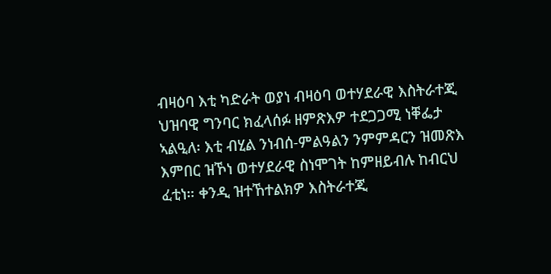ብዛዕባ እቲ ካድራት ወያነ ብዛዕባ ወተሃደራዊ እስትራተጂ ህዝባዊ ግንባር ክፈላሰፉ ዘምጽእዎ ተደጋጋሚ ነቐፌታ ኣልዒለ፡ እቲ ብሂል ንነብሰ-ምልዓልን ንምምዳርን ዝመጽእ እምበር ዝኾነ ወተሃደራዊ ስነሞገት ከምዘይብሉ ከብርህ ፈቲነ። ቀንዲ ዝተኸተልክዎ እስትራተጂ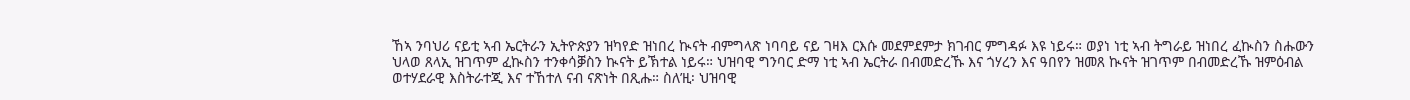ኸኣ ንባህሪ ናይቲ ኣብ ኤርትራን ኢትዮጵያን ዝካየድ ዝነበረ ኲናት ብምግላጽ ነባባይ ናይ ገዛእ ርእሱ መደምደምታ ክገብር ምግዳፉ እዩ ነይሩ። ወያነ ነቲ ኣብ ትግራይ ዝነበረ ፈኲስን ስሑውን ህላወ ጸላኢ ዝገጥም ፈኲስን ተንቀሳቓስን ኲናት ይኽተል ነይሩ። ህዝባዊ ግንባር ድማ ነቲ ኣብ ኤርትራ በብመድረኹ እና ጎሃረን እና ዓበየን ዝመጸ ኲናት ዝገጥም በብመድረኹ ዝምዕብል ወተሃደራዊ እስትራተጂ እና ተኸተለ ናብ ናጽነት በጺሑ። ስለ’ዚ፡ ህዝባዊ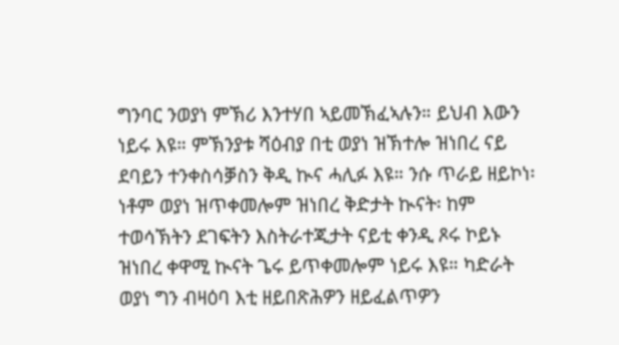ግንባር ንወያነ ምኽሪ እንተሃበ ኣይመኽፈኣሉን። ይህብ እውን ነይሩ እዩ። ምኽንያቱ ሻዕብያ በቲ ወያነ ዝኽተሎ ዝነበረ ናይ ደባይን ተንቀስሳቓስን ቅዲ ኲና ሓሊፉ እዩ። ንሱ ጥራይ ዘይኮነ፡  ነቶም ወያነ ዝጥቀመሎም ዝነበረ ቅድታት ኲናት፡ ከም ተወሳኽትን ደገፍትን እስትራተጂታት ናይቲ ቀንዲ ጾሩ ኮይኑ ዝነበረ ቀዋሚ ኲናት ጌሩ ይጥቀመሎም ነይሩ እዩ። ካድራት ወያነ ግን ብዛዕባ እቲ ዘይበጽሕዎን ዘይፈልጥዎን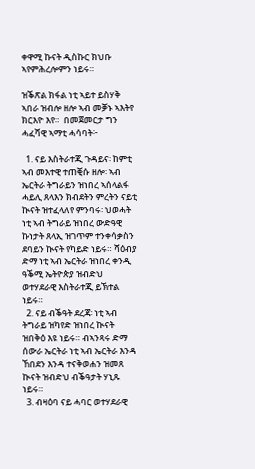ቀዋሚ ኩናት ዲስኩር ክህቡ ኣየምሕረሎምን ነይሩ።

ዝቕጽል ክፋል ነቲ ኣይተ ይስሃቅ ኣበራ ዝብሎ ዘሎ ኣብ መቓኑ ኣእትየ ክርእዮ እየ።  በመጀመርታ ግን ሓፈሻዊ ኣማቲ ሓሳባት፦

  1. ናይ እስትራተጂ ጉዳይና፡ ከምቲ ኣብ መእተዊ ተጠቒሱ ዘሎ፡ ኣብ ኤርትራ ትግራይን ዝነበረ ኣሰላልፋ ሓይሊ ጸላእን ክብደትን ምረትን ናይቲ ኲናት ዝተፈላለየ ምንባሩ፡ ህወሓት ነቲ ኣብ ትግራይ ዝነበረ ውድዓዊ ኩነታት ጸላኢ ዝገጥም ተንቀሳቃስን ደባይን ኲናት የካይድ ነይሩ። ሻዕብያ ድማ ነቲ ኣብ ኤርትራ ዝነበረ ቀንዲ ዓቕሚ ኤትዮጵያ ዝብድህ ወተሃደራዊ እስትራተጂ ይኽተል ነይሩ።
  2. ናይ ብቕዓት ደረጃ፡ ነቲ ኣብ ትግራይ ዝካየድ ዝነበረ ኲናት ዝበቅዕ እዩ ነይሩ። ብኣንጻሩ ድማ ሰውራ ኤርትራ ነቲ ኣብ ኤርትራ እንዳ ኸበደን እንዳ ተናቅወሐን ዝመጸ ኲናት ዝብድህ ብቕዓታት ሃኒጹ ነይሩ።
  3. ብዛዕባ ናይ ሓባር ወተሃደራዊ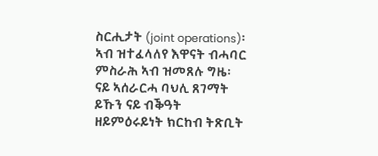ስርሒታት (joint operations)፡ ኣብ ዝተፈላለየ እዋናት ብሓባር ምስራሕ ኣብ ዝመጸሉ ግዜ፡ ናይ ኣሰራርሓ ባህሊ ጸገማት ይኹን ናይ ብቕዓት ዘይምዕሩይነት ክርከብ ትጽቢት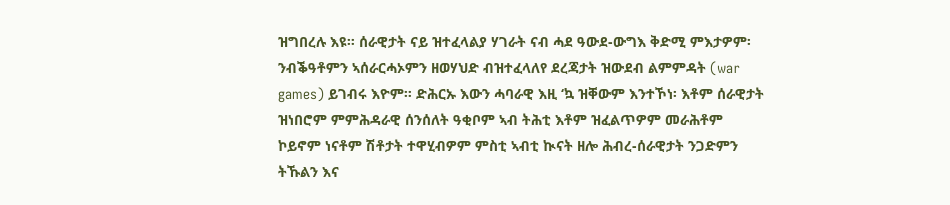ዝግበረሉ እዩ። ሰራዊታት ናይ ዝተፈላልያ ሃገራት ናብ ሓደ ዓውደ-ውግእ ቅድሚ ምእታዎም፡ ንብቕዓቶምን ኣሰራርሓኦምን ዘወሃህድ ብዝተፈላለየ ደረጃታት ዝውደብ ልምምዳት (war games) ይገብሩ እዮም። ድሕርኡ እውን ሓባራዊ እዚ ‘ኳ ዝቐውም እንተኾነ፡ እቶም ሰራዊታት ዝነበሮም ምምሕዳራዊ ሰንሰለት ዓቂቦም ኣብ ትሕቲ እቶም ዝፈልጥዎም መራሕቶም ኮይኖም ነናቶም ሽቶታት ተዋሂብዎም ምስቲ ኣብቲ ኲናት ዘሎ ሕብረ-ሰራዊታት ንጋድምን ትኹልን እና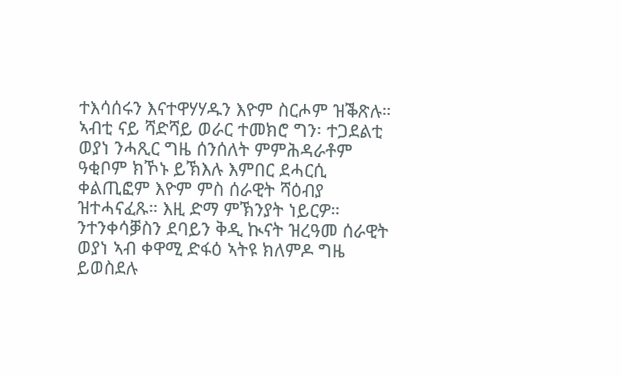ተእሳሰሩን እናተዋሃሃዱን እዮም ስርሖም ዝቕጽሉ። ኣብቲ ናይ ሻድሻይ ወራር ተመክሮ ግን፡ ተጋደልቲ ወያነ ንሓጺር ግዜ ሰንሰለት ምምሕዳራቶም ዓቂቦም ክኾኑ ይኽእሉ እምበር ደሓርሲ ቀልጢፎም እዮም ምስ ሰራዊት ሻዕብያ ዝተሓናፈጹ። እዚ ድማ ምኽንያት ነይርዎ። ንተንቀሳቓስን ደባይን ቅዲ ኲናት ዝረዓመ ሰራዊት ወያነ ኣብ ቀዋሚ ድፋዕ ኣትዩ ክለምዶ ግዜ ይወስደሉ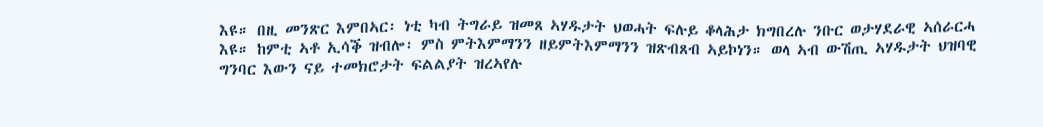እዩ። በዚ መንጽር እምበኣር፡ ነቲ ካብ ትግራይ ዝመጸ ኣሃዱታት ህወሓት ፍሉይ ቆላሕታ ክግበረሉ ንቡር ወታሃደራዊ ኣሰራርሓ እዩ። ከምቲ ኣቶ ኢሳቕ ዝብሎ፡ ምስ ምትእምማንን ዘይምትእምማንን ዝጽብጸብ ኣይኮነን። ወላ ኣብ ውሽጢ ኣሃዱታት ህዝባዊ ግንባር እውን ናይ ተመክሮታት ፍልልያት ዝረኣየሉ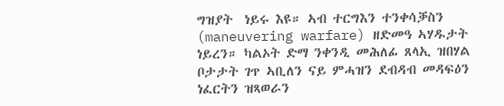ግዝያት  ነይሩ እዩ። ኣብ ተርግእን ተንቀሳቓስን (maneuvering warfare) ዘድመዓ ኣሃዱታት ነይረን። ካልኦት ድማ ንቀንዲ መሕለፊ ጸላኢ ዝበሃል ቦታታት ገጥ ኣቢለን ናይ ምሓዝን ደብዳብ መዳፍዕን ነፈርትን ዝጻወራን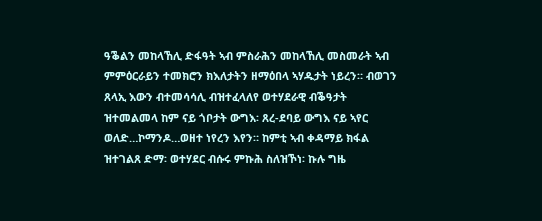ዓቕልን መከላኸሊ ድፋዓት ኣብ ምስራሕን መከላኸሊ መስመራት ኣብ ምምዕርራይን ተመክሮን ክእለታትን ዘማዕበላ ኣሃዱታት ነይረን። ብወገን ጸላኢ እውን ብተመሳሳሊ ብዝተፈላለየ ወተሃደራዊ ብቕዓታት ዝተመልመላ ከም ናይ ጎቦታት ውግእ፡ ጸረ-ደባይ ውግእ ናይ ኣየር ወለድ…ኮማንዶ…ወዘተ ነየረን እየን። ከምቲ ኣብ ቀዳማይ ክፋል ዝተገልጸ ድማ፡ ወተሃደር ብሱሩ ምኩሕ ስለዝኾነ፡ ኩሉ ግዜ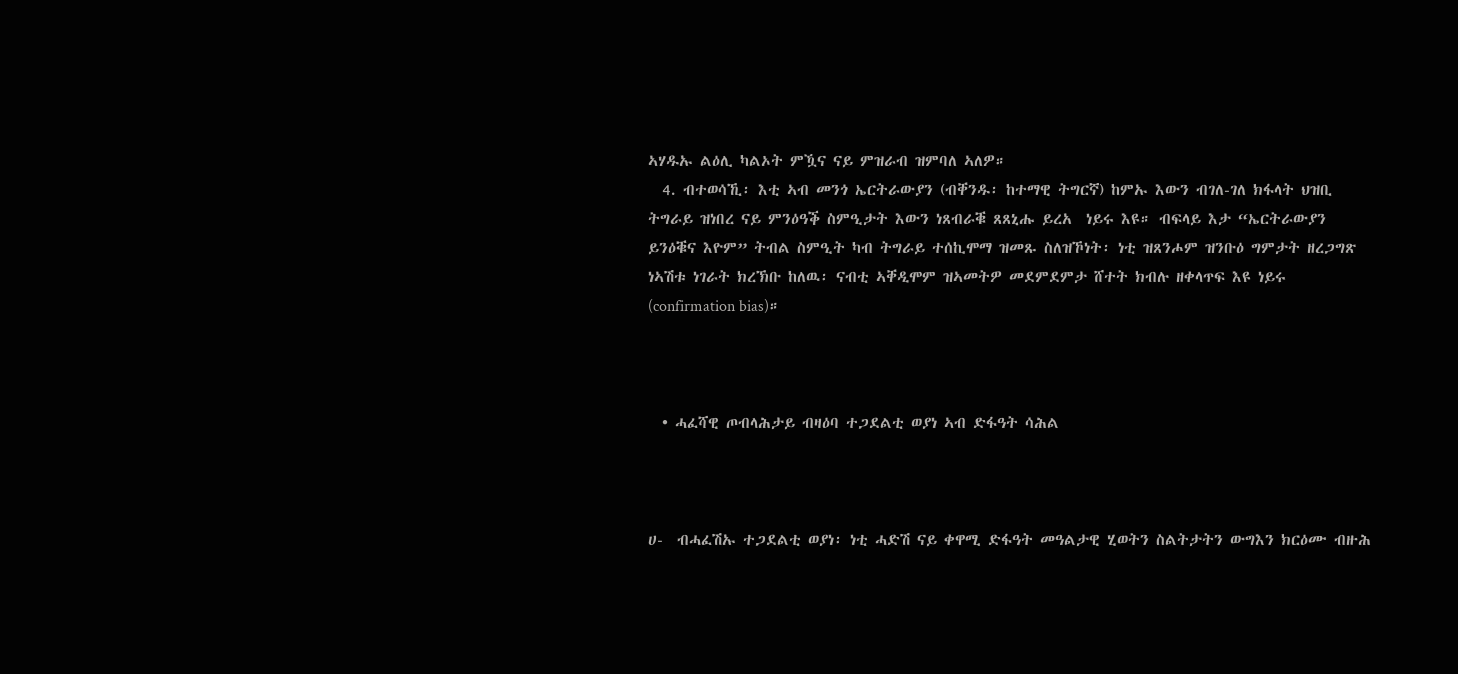ኣሃዱኡ ልዕሊ ካልኦት ምዃና ናይ ምዝራብ ዝምባለ ኣለዎ።
  4. ብተወሳኺ፡ እቲ ኣብ መንጎ ኤርትራውያን (ብቐንዱ፡ ከተማዊ ትግርኛ) ከምኡ እውን ብገለ-ገለ ክፋላት ህዝቢ ትግራይ ዝነበረ ናይ ምንዕዓቕ ስምዒታት እውን ነጸብራቑ ጸጸኒሑ ይረአ  ነይሩ እዩ። ብፍላይ እታ “ኤርትራውያን ይንዕቑና እዮም” ትብል ስምዒት ካብ ትግራይ ተሰኪሞማ ዝመጹ ስለዝኾነት፡ ነቲ ዝጸንሖም ዝንቡዕ ግምታት ዘረጋግጽ ነኣሽቱ ነገራት ክረኽቡ ከለዉ፡ ናብቲ ኣቐዲሞም ዝኣመትዎ መደምደምታ ሸተት ክብሉ ዘቀላጥፍ እዩ ነይሩ (confirmation bias)።



  • ሓፈሻዊ ጦብላሕታይ ብዛዕባ ተጋደልቲ ወያነ ኣብ ድፋዓት ሳሕል



ሀ-  ብሓፈሽኡ ተጋደልቲ ወያነ፡ ነቲ ሓድሽ ናይ ቀዋሚ ድፋዓት መዓልታዊ ሂወትን ስልትታትን ውግእን ክርዕሙ ብዙሕ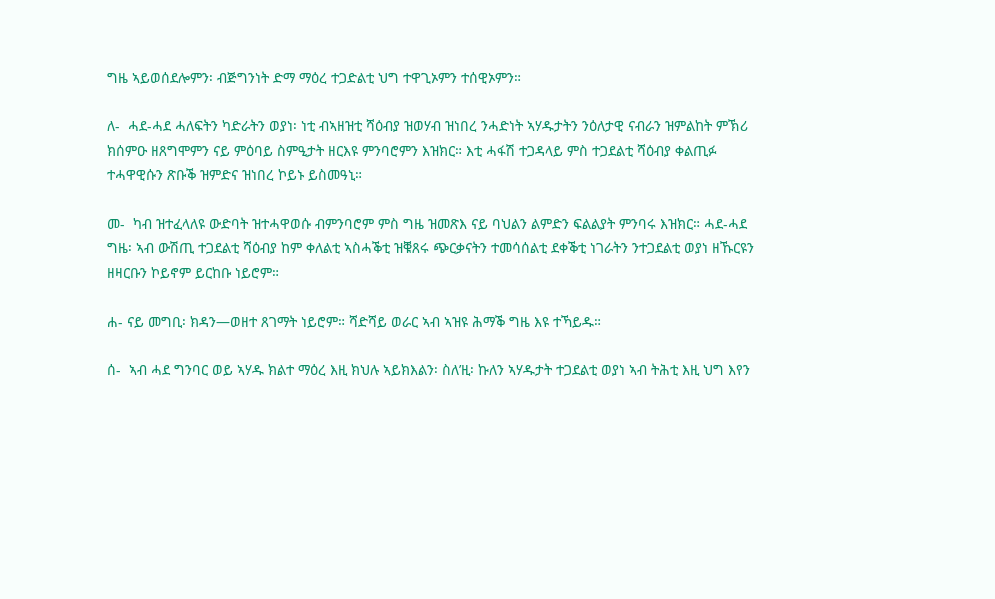ግዜ ኣይወሰደሎምን፡ ብጅግንነት ድማ ማዕረ ተጋድልቲ ህግ ተዋጊኦምን ተሰዊኦምን።

ለ-  ሓደ-ሓደ ሓለፍትን ካድራትን ወያነ፡ ነቲ ብኣዘዝቲ ሻዕብያ ዝወሃብ ዝነበረ ንሓድነት ኣሃዱታትን ንዕለታዊ ናብራን ዝምልከት ምኽሪ ክሰምዑ ዘጸግሞምን ናይ ምዕባይ ስምዒታት ዘርእዩ ምንባሮምን እዝክር። እቲ ሓፋሽ ተጋዳላይ ምስ ተጋደልቲ ሻዕብያ ቀልጢፉ ተሓዋዊሱን ጽቡቕ ዝምድና ዝነበረ ኮይኑ ይስመዓኒ።

መ-  ካብ ዝተፈላለዩ ውድባት ዝተሓዋወሱ ብምንባሮም ምስ ግዜ ዝመጽእ ናይ ባህልን ልምድን ፍልልያት ምንባሩ እዝክር። ሓደ-ሓደ ግዜ፡ ኣብ ውሽጢ ተጋደልቲ ሻዕብያ ከም ቀለልቲ ኣስሓቕቲ ዝቑጸሩ ጭርቃናትን ተመሳሰልቲ ደቀቕቲ ነገራትን ንተጋደልቲ ወያነ ዘኹርዩን ዘዛርቡን ኮይኖም ይርከቡ ነይሮም።

ሐ- ናይ መግቢ፡ ክዳን—ወዘተ ጸገማት ነይሮም። ሻድሻይ ወራር ኣብ ኣዝዩ ሕማቕ ግዜ እዩ ተኻይዱ።

ሰ-  ኣብ ሓደ ግንባር ወይ ኣሃዱ ክልተ ማዕረ እዚ ክህሉ ኣይክእልን፡ ስለ’ዚ፡ ኩለን ኣሃዱታት ተጋደልቲ ወያነ ኣብ ትሕቲ እዚ ህግ እየን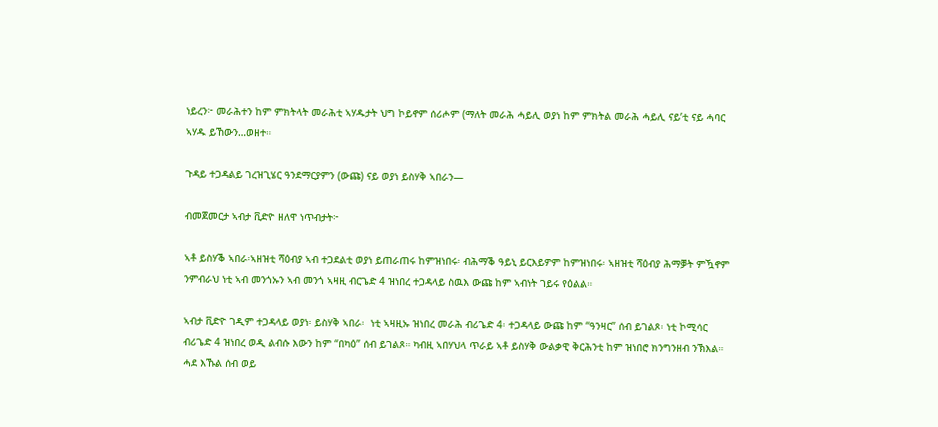ነይረን፦ መራሕተን ከም ምክትላት መራሕቲ ኣሃዱታት ህግ ኮይኖም ሰሪሖም (ማለት መራሕ ሓይሊ ወያነ ከም ምክትል መራሕ ሓይሊ ናይ’ቲ ናይ ሓባር ኣሃዱ ይኸውን…ወዘተ።

ጉዳይ ተጋዳልይ ገረዝጊሄር ዓንደማርያምን (ውጩ) ናይ ወያነ ይስሃቅ ኣበራን—

ብመጀመርታ ኣብታ ቪድዮ ዘለዋ ነጥብታት፦

ኣቶ ይስሃቕ ኣበራ፡ኣዘዝቲ ሻዕብያ ኣብ ተጋደልቲ ወያነ ይጠራጠሩ ከምዝነበሩ፡ ብሕማቕ ዓይኒ ይርእይዎም ከምዝነበሩ፡ ኣዘዝቲ ሻዕብያ ሕማቓት ምዃኖም ንምብራህ ነቲ ኣብ መንጎኡን ኣብ መንጎ ኣዛዚ ብርጌድ 4 ዝነበረ ተጋዳላይ ስዉእ ውጩ ከም ኣብነት ገይሩ የዕልል።

ኣብታ ቪድዮ ገዲም ተጋዳላይ ወያነ፡ ይስሃቅ ኣበራ፡  ነቲ ኣዛዚኡ ዝነበረ መራሕ ብሪጌድ 4፡ ተጋዳላይ ውጩ ከም “ዓንዛር” ሰብ ይገልጾ፡ ነቲ ኮሚሳር ብሪጌድ 4 ዝነበረ ወዲ ልብሱ እውን ከም “በካዕ” ሰብ ይገልጾ። ካብዚ ኣበሃህላ ጥራይ ኣቶ ይስሃቅ ውልቃዊ ቅርሕንቲ ከም ዝነበሮ ክንግንዘብ ንኽእል። ሓደ እኹል ሰብ ወይ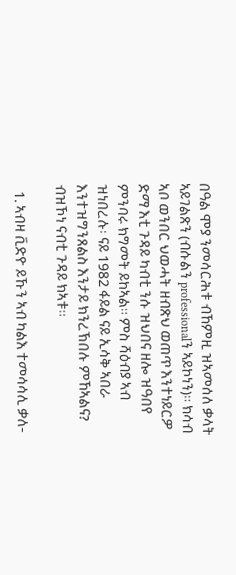በዓል ሞያ ንመሳርሕቱ ብኸምዚ ዝኣመሰለ ቃላት ኣይገልጽን (ብሱልን professionalን ኣይኮነን)። ክሳብ ኣቦ ወንበር ህወሓት ዘብጽህ ወጠጥ እንተነይርዎ ድማ እቲ ጉዳይ ካብቲ ንሱ ዝህበና ዘሎ ዝዓበየ ምንባሩ ክግመት ይከኣል። ምስ ሻዕብያ ኣብ ዝነበረሉ፡ ናይ 1982 ፋይል ናይ ኢሳቅ ኣበራ እንተዝግንጸልስ እንታይ ክንረኽበሉ ምኸኣልና? ብዝኾነ ናብቲ ጉዳይ ክኣቱ።

  1. ኣብዛ ቪድዮ ይኹን ኣብ ካልእ ተመሳሳሊ ቃለ-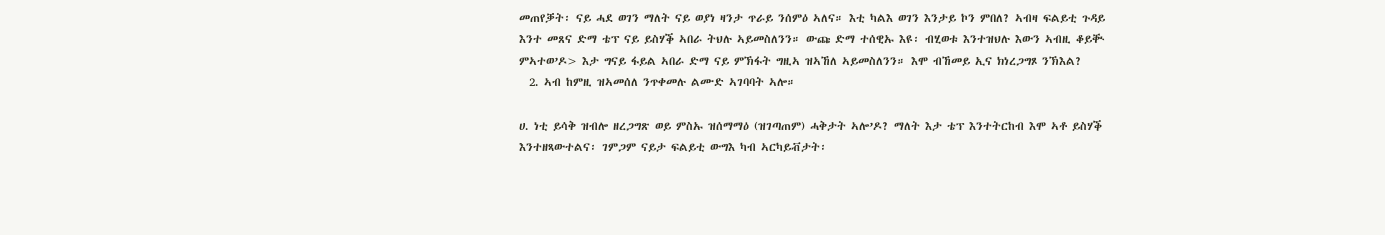መጠየቓት፡ ናይ ሓደ ወገን ማለት ናይ ወያነ ዛንታ ጥራይ ንሰምዕ ኣለና። እቲ ካልእ ወገን እንታይ ኮን ምበለ? ኣብዛ ፍልይቲ ጉዳይ እንተ መጸና ድማ ቴፕ ናይ ይስሃቕ ኣበራ ትህሉ ኣይመስለንን። ውጩ ድማ ተሰዊኡ እዩ፡ ብሂወቱ እንተዝህሉ እውን ኣብዚ ቆይቚ ምኣተወ’ዶ> እታ ግናይ ፋይል ኣበራ ድማ ናይ ምኽፋት ግዚኣ ዝኣኸለ ኣይመስለንን። እሞ ብኸመይ ኢና ክነረጋግጾ ንኽእል?
  2. ኣብ ከምዚ ዝኣመሰለ ንጥቀመሉ ልሙድ ኣገባባት ኣሎ።

ሀ. ነቲ ይሳቅ ዝብሎ ዘረጋግጽ ወይ ምስኡ ዝሰማማዕ (ዝገጣጠም) ሓቅታት ኣሎ’ዶ? ማለት እታ ቴፕ እንተትርከብ እሞ ኣቶ ይስሃቕ እንተዘጻውተልና፡ ገምጋም ናይታ ፍልይቲ ውግእ ካብ ኣርካይቭታት፡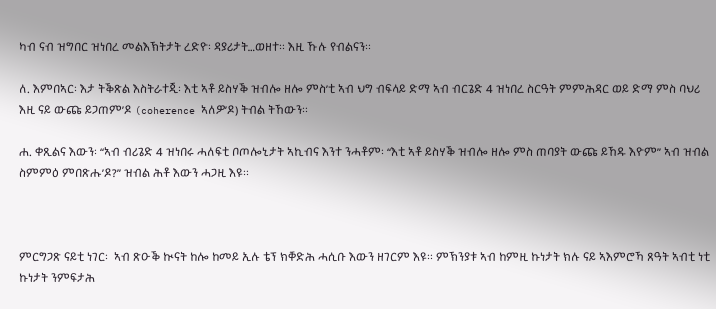ካብ ናብ ዝግበር ዝነበረ መልእኽትታት ረድዮ፡ ዳያሪታት…ወዘተ። እዚ ኹሉ የብልናን።

ለ. እምበኣር፡ እታ ትቕጽል እስትራተጂ፡ እቲ ኣቶ ይስሃቕ ዝብሎ ዘሎ ምስ’ቲ ኣብ ህግ ብፍላይ ድማ ኣብ ብርጌድ 4 ዝነበረ ስርዓት ምምሕዳር ወይ ድማ ምስ ባህሪ እዚ ናይ ውጩ ይጋጠም’ዶ (coherence ኣለዎ’ዶ) ትብል ትኸውን።

ሐ. ቀጺልና እውን፡ “ኣብ ብሪጌድ 4 ዝነበሩ ሓለፍቲ ቦጦሎኒታት ኣኪብና እንተ ንሓቶም፡ “እቲ ኣቶ ይስሃቕ ዝብሎ ዘሎ ምስ ጠባያት ውጩ ይኸዱ እዮም” ኣብ ዝብል ስምምዕ ምበጽሑ’ዶ?” ዝብል ሕቶ እውን ሓጋዚ እዩ።



ምርግጋጽ ናይቲ ነገር፡  ኣብ ጽዑቕ ኲናት ከሎ ከመይ ኢሉ ቴፕ ክቐድሕ ሓሲቡ እውን ዘገርም እዩ። ምኽንያቱ ኣብ ከምዚ ኩነታት ክሉ ናይ ኣእምሮኻ ጸዓት ኣብቲ ነቲ ኩነታት ንምፍታሕ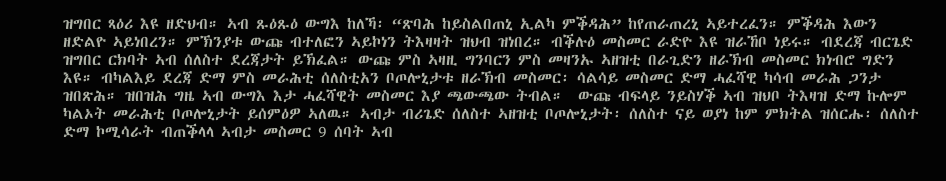ዝግበር ጻዕሪ እዩ ዘድህብ። ኣብ ጹዕጹዕ ውግእ ከለኻ፡ “ጽባሕ ከይስልበጠኒ ኢልካ ምቕዳሕ” ከየጠራጠረኒ ኣይተረፈን። ምቕዳሕ እውን ዘድልዮ ኣይነበረን። ምኽንያቱ ውጩ ብተለፎን ኣይኮነን ትእዛዛት ዝህብ ዝነበረ። ብቕሉዕ መስመር ራድዮ እዩ ዝራኸቦ ነይሩ። ብደረጃ ብርጌድ ዝግበር ርክባት ኣብ ሰለስተ ደረጃታት ይኽፈል። ውጩ ምስ ኣዛዚ ግንባርን ምስ መዛንኡ ኣዘዝቲ በራጊድን ዘራኽብ መስመር ክነብሮ ግድን እዩ። ብካልእይ ደረጃ ድማ ምስ መራሕቲ ሰለስቲአን ቦጦሎኒታቱ ዘራኽብ መስመር፡ ሳልሳይ መስመር ድማ ሓፈሻዊ ካሳብ መራሕ ጋንታ ዝበጽሕ። ዝበዝሕ ግዜ ኣብ ውግእ እታ ሓፈሻዊት መስመር እያ ጫውጫው ትብል።  ውጩ ብፍላይ ንይስሃቕ ኣብ ዝህቦ ትእዛዝ ድማ ኩሎም ካልኦት መራሕቲ ቦጦሎኒታት ይሰምዕዎ ኣለዉ። ኣብታ ብሪጌድ ሰለስተ ኣዘዝቲ ቦጦሎኒታት፡ ሰለስተ ናይ ወያነ ከም ምክትል ዝሰርሑ፡ ሰለስተ ድማ ኮሚሳራት ብጠቕላላ ኣብታ መስመር 9 ሰባት ኣብ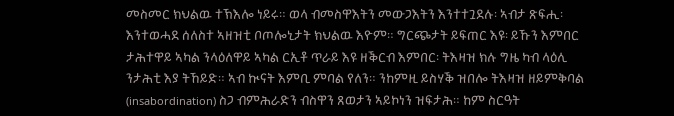መስመር ክህልዉ ተኽእሎ ነይሩ። ወላ ብመስዋእትን መውጋእትን እንተተጓደሉ፡ ኣብታ ጽፍሒ፡ እንተወሓደ ሰለስተ ኣዘዝቲ ቦጦሎኒታት ክህልዉ እዮም። ግርጭታት ይፍጠር እዩ፡ ይኹን እምበር ታሕተዋይ ኣካል ንላዕለዋይ ኣካል ርኢቶ ጥራይ እዩ ዘቕርብ እምበር፡ ትእዛዝ ክሉ ግዜ ካብ ላዕሊ ንታሕቲ እያ ትኸይድ። ኣብ ኲናት እምቢ ምባል የለን። ንከምዚ ይስሃቕ ዝበሎ ትእዛዝ ዘይምቅባል (insabordination) ስጋ ብምሕራድን ብስዋን ጸወታን ኣይኮነን ዝፍታሕ። ከም ስርዓት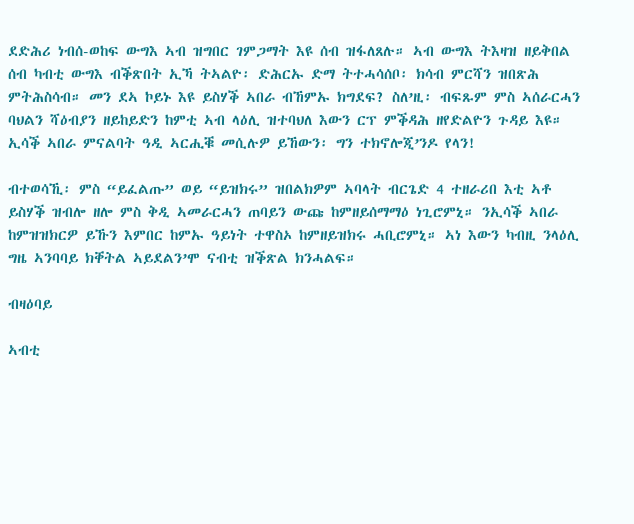ደድሕሪ ነብሰ-ወከፍ ውግእ ኣብ ዝግበር ገምጋማት እዩ ሰብ ዝፋለጸሉ። ኣብ ውግእ ትእዛዝ ዘይቅበል ሰብ ካብቲ ውግእ ብቕጽበት ኢኻ ትኣልዮ፡ ድሕርኡ ድማ ትተሓሳሰቦ፡ ክሳብ ምርሻን ዝበጽሕ ምትሕስሳብ። መን ደኣ ኮይኑ እዩ ይስሃቕ ኣበራ ብኸምኡ ክግደፍ? ስለ’ዚ፡ ብፍጹም ምስ ኣሰራርሓን ባህልን ሻዕብያን ዘይከይድን ከምቲ ኣብ ላዕሊ ዝተባህለ እውን ርፕ ምቕዳሕ ዘየድልዮን ጉዳይ እዩ።  ኢሳቕ ኣበራ ምናልባት ዓዲ ኣርሒቑ መሲሉዎ ይኸውን፡ ግን ተክኖሎጂ’ንዶ የላን!

ብተወሳኺ፡ ምስ “ይፈልጡ” ወይ “ይዝክሩ” ዝበልክዎም ኣባላት ብርጌድ 4 ተዘራሪበ እቲ ኣቶ ይስሃቕ ዝብሎ ዘሎ ምስ ቅዲ ኣመራርሓን ጠባይን ውጩ ከምዘይሰማማዕ ነጊሮምኒ። ንኢሳቕ ኣበራ ከምዝዝክርዎ ይኹን እምበር ከምኡ ዓይነት ተዋስኦ ከምዘይዝክሩ ሓቢሮምኒ። ኣነ እውን ካብዚ ንላዕሊ ግዜ ኣንባባይ ክቐትል ኣይደልን’ሞ ናብቲ ዝቕጽል ክንሓልፍ።

ብዛዕባይ

ኣብቲ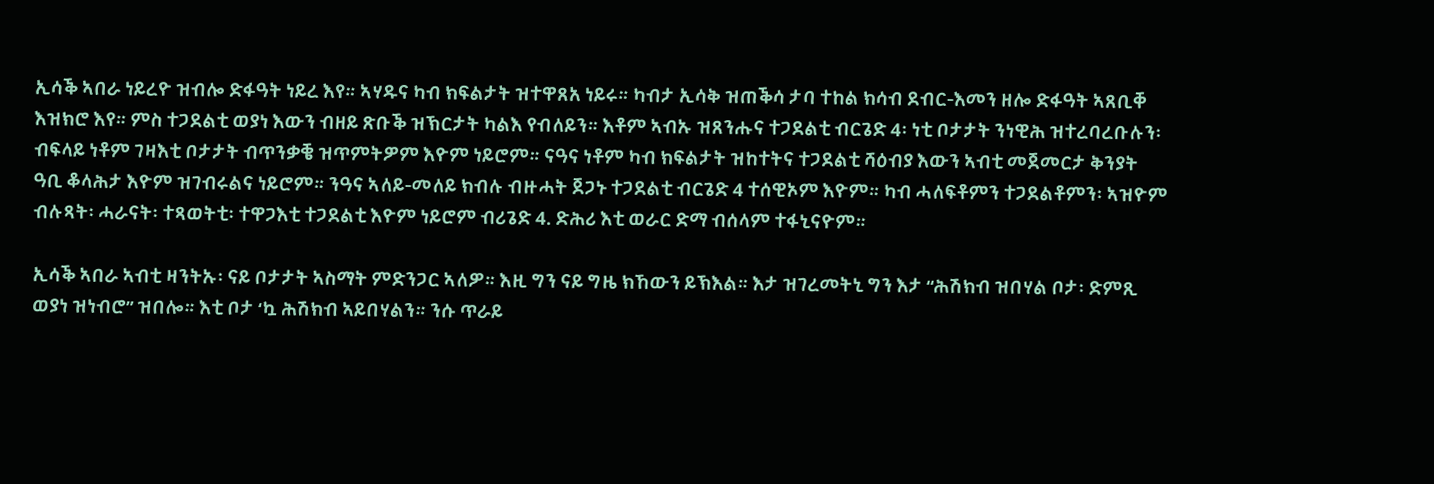ኢሳቕ ኣበራ ነይረዮ ዝብሎ ድፋዓት ነይረ እየ። ኣሃዱና ካብ ክፍልታት ዝተዋጸአ ነይሩ። ካብታ ኢሳቅ ዝጠቕሳ ታባ ተከል ክሳብ ደብር-እመን ዘሎ ድፋዓት ኣጸቢቐ እዝክሮ እየ። ምስ ተጋደልቲ ወያነ እውን ብዘይ ጽቡቕ ዝኽርታት ካልእ የብለይን። እቶም ኣብኡ ዝጸንሑና ተጋደልቲ ብርጌድ 4፡ ነቲ ቦታታት ንነዊሕ ዝተረባረቡሉን፡ ብፍላይ ነቶም ገዛእቲ ቦታታት ብጥንቃቔ ዝጥምትዎም እዮም ነይሮም። ናዓና ነቶም ካብ ክፍልታት ዝከተትና ተጋደልቲ ሻዕብያ እውን ኣብቲ መጀመርታ ቅንያት ዓቢ ቆላሕታ እዮም ዝገብሩልና ነይሮም። ንዓና ኣለይ-መለይ ክብሉ ብዙሓት ጀጋኑ ተጋደልቲ ብርጌድ 4 ተሰዊኦም እዮም። ካብ ሓለፍቶምን ተጋደልቶምን፡ ኣዝዮም ብሉጻት፡ ሓራናት፡ ተጻወትቲ፡ ተዋጋእቲ ተጋደልቲ እዮም ነይሮም ብሪጌድ 4. ድሕሪ እቲ ወራር ድማ ብሰላም ተፋኒናዮም።

ኢሳቕ ኣበራ ኣብቲ ዛንትኡ፡ ናይ ቦታታት ኣስማት ምድንጋር ኣለዎ። እዚ ግን ናይ ግዜ ክኸውን ይኽእል። እታ ዝገረመትኒ ግን እታ “ሕሽክብ ዝበሃል ቦታ፡ ድምጺ ወያነ ዝነብሮ” ዝበሎ። እቲ ቦታ ‘ኳ ሕሽክብ ኣይበሃልን። ንሱ ጥራይ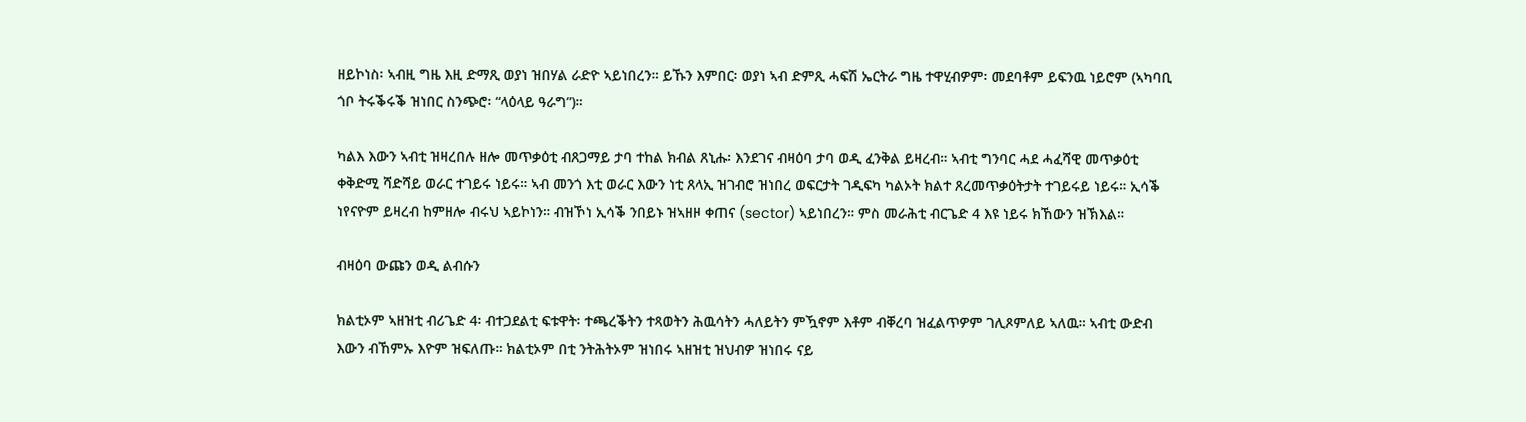ዘይኮነስ፡ ኣብዚ ግዜ እዚ ድማጺ ወያነ ዝበሃል ራድዮ ኣይነበረን። ይኹን እምበር፡ ወያነ ኣብ ድምጺ ሓፍሽ ኤርትራ ግዜ ተዋሂብዎም፡ መደባቶም ይፍንዉ ነይሮም (ኣካባቢ ጎቦ ትሩቕሩቕ ዝነበር ስንጭሮ፡ “ላዕላይ ዓራግ”)።

ካልእ እውን ኣብቲ ዝዛረበሉ ዘሎ መጥቃዕቲ ብጸጋማይ ታባ ተከል ክብል ጸኒሑ፡ እንደገና ብዛዕባ ታባ ወዲ ፈንቅል ይዛረብ። ኣብቲ ግንባር ሓደ ሓፈሻዊ መጥቃዕቲ ቀቅድሚ ሻድሻይ ወራር ተገይሩ ነይሩ። ኣብ መንጎ እቲ ወራር እውን ነቲ ጸላኢ ዝገብሮ ዝነበረ ወፍርታት ገዲፍካ ካልኦት ክልተ ጸረመጥቃዕትታት ተገይሩይ ነይሩ። ኢሳቕ ነየናዮም ይዛረብ ከምዘሎ ብሩህ ኣይኮነን። ብዝኾነ ኢሳቕ ንበይኑ ዝኣዘዞ ቀጠና (sector) ኣይነበረን። ምስ መራሕቲ ብርጌድ 4 እዩ ነይሩ ክኸውን ዝኽእል።

ብዛዕባ ውጩን ወዲ ልብሱን

ክልቲኦም ኣዘዝቲ ብሪጌድ 4፡ ብተጋደልቲ ፍቱዋት፡ ተጫረቕትን ተጻወትን ሕዉሳትን ሓለይትን ምዃኖም እቶም ብቐረባ ዝፈልጥዎም ገሊጾምለይ ኣለዉ። ኣብቲ ውድብ እውን ብኸምኡ እዮም ዝፍለጡ። ክልቲኦም በቲ ንትሕትኦም ዝነበሩ ኣዘዝቲ ዝህብዎ ዝነበሩ ናይ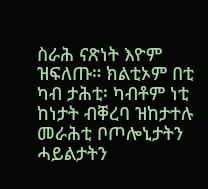ስራሕ ናጽነት እዮም ዝፍለጡ። ክልቲኦም በቲ ካብ ታሕቲ፡ ካብቶም ነቲ ከነታት ብቐረባ ዝከታተሉ መራሕቲ ቦጦሎኒታትን ሓይልታትን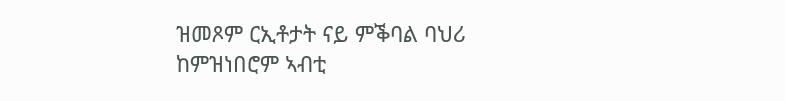ዝመጾም ርኢቶታት ናይ ምቕባል ባህሪ ከምዝነበሮም ኣብቲ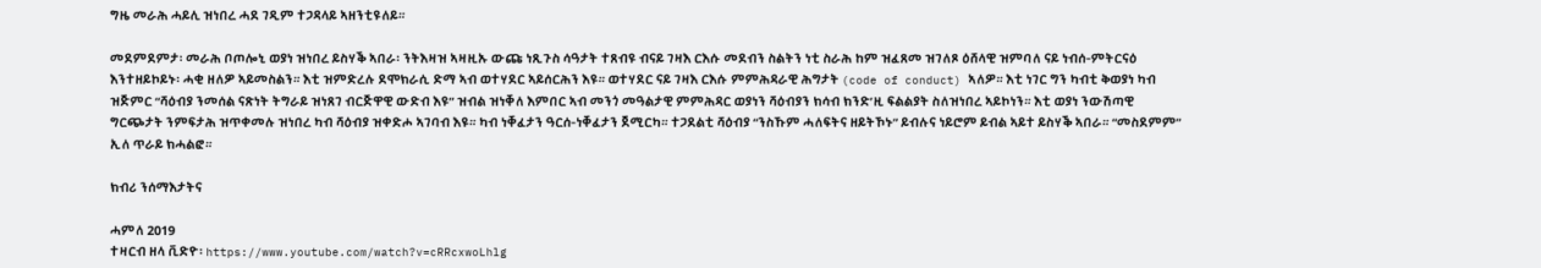ግዜ መራሕ ሓይሊ ዝነበረ ሓደ ገዲም ተጋዳላይ ኣዘንቲዩለይ።

መደምደምታ፡ መራሕ ቦጦሎኒ ወያነ ዝነበረ ይስሃቕ ኣበራ፡ ንትእዛዝ ኣዛዚኡ ውጩ ነጺጉስ ሳዓታት ተጸብዩ ብናይ ገዛእ ርእሱ መደብን ስልትን ነቲ ስራሕ ከም ዝፈጸመ ዝገለጾ ዕሸላዊ ዝምባለ ናይ ነብሰ-ምትርናዕ እንተዘይኮይኑ፡ ሓቂ ዘለዎ ኣይመስልን። እቲ ዝምድረሉ ደሞክራሲ ድማ ኣብ ወተሃደር ኣይሰርሕን እዩ። ወተሃደር ናይ ገዛእ ርእሱ ምምሕዳራዊ ሕግታት (code of conduct) ኣለዎ። እቲ ነገር ግን ካብቲ ቅወያነ ካብ ዝጅምር “ሻዕብያ ንመሰል ናጽነት ትግራይ ዝነጸገ ብርጅዋዊ ውድብ እዩ” ዝብል ዝነቐለ እምበር ኣብ መንጎ መዓልታዊ ምምሕዳር ወያነን ሻዕብያን ክሳብ ክንድ’ዚ ፍልልያት ስለዝነበረ ኣይኮነን። እቲ ወያነ ንውሽጣዊ ግርጭታት ንምፍታሕ ዝጥቀመሉ ዝነበረ ካብ ሻዕብያ ዝቀድሖ ኣገባብ እዩ። ካብ ነቐፈታን ዓርሰ-ነቐፈታን ጀሚርካ። ተጋደልቲ ሻዕብያ “ንስኹም ሓለፍትና ዘይትኾኑ” ይብሉና ነይሮም ይብል ኣይተ ይስሃቕ ኣበራ። “መስደምም” ኢለ ጥራይ ክሓልፎ።

ክብሪ ንሰማእታትና

ሓምለ 2019
ተዛርብ ዘላ ቪድዮ፡ https://www.youtube.com/watch?v=cRRcxwoLhlg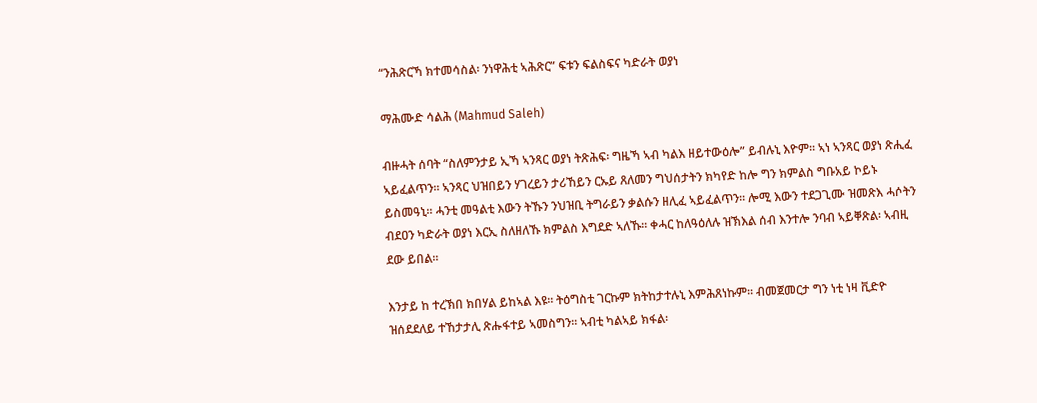“ንሕጽርኻ ክተመሳስል፡ ንነዋሕቲ ኣሕጽር” ፍቱን ፍልስፍና ካድራት ወያነ

ማሕሙድ ሳልሕ (Mahmud Saleh)

ብዙሓት ሰባት “ስለምንታይ ኢኻ ኣንጻር ወያነ ትጽሕፍ፡ ግዜኻ ኣብ ካልእ ዘይተውዕሎ” ይብሉኒ እዮም። ኣነ ኣንጻር ወያነ ጽሒፈ ኣይፈልጥን። ኣንጻር ህዝበይን ሃገረይን ታሪኸይን ርኡይ ጸለመን ግህሰታትን ክካየድ ከሎ ግን ክምልስ ግቡአይ ኮይኑ ይስመዓኒ። ሓንቲ መዓልቲ እውን ትኹን ንህዝቢ ትግራይን ቃልሱን ዘሊፈ ኣይፈልጥን። ሎሚ እውን ተደጋጊሙ ዝመጽእ ሓሶትን ብደዐን ካድራት ወያነ እርኢ ስለዘለኹ ክምልስ እግደድ ኣለኹ። ቀሓር ከለዓዕለሉ ዝኽእል ሰብ እንተሎ ንባብ ኣይቐጽል፡ ኣብዚ ደው ይበል።

እንታይ ከ ተረኽበ ክበሃል ይከኣል እዩ። ትዕግስቲ ገርኩም ክትከታተሉኒ እምሕጸነኩም። ብመጀመርታ ግን ነቲ ነዛ ቪድዮ ዝሰደደለይ ተኸታታሊ ጽሑፋተይ ኣመስግን። ኣብቲ ካልኣይ ክፋል፡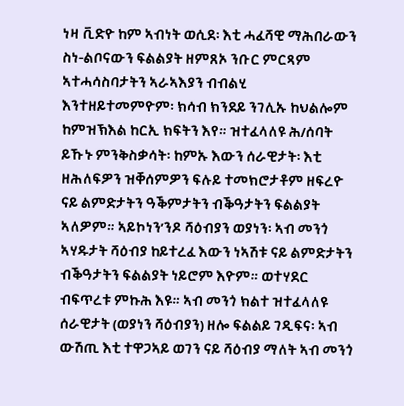ነዛ ቪድዮ ከም ኣብነት ወሲደ፡ እቲ ሓፈሻዊ ማሕበራውን ስነ-ልቦናውን ፍልልያት ዘምጸኦ ንቡር ምርጻም ኣተሓሳስባታትን ኣራኣእያን ብብልሂ እንተዘይተመምዮም፡ ክሳብ ክንደይ ንገሊኡ ከህልሎም ከምዝኽእል ከርኢ ክፍትን እየ። ዝተፈላለዩ ሕ/ሰባት ይኹኑ ምንቅስቃሳት፡ ከምኡ እውን ሰራዊታት፡ እቲ ዘሕለፍዎን ዝቐሰምዎን ፍሉይ ተመክሮታቶም ዘፍረዮ ናይ ልምድታትን ዓቕምታትን ብቕዓታትን ፍልልያት ኣለዎም። ኣይኮነን’ንዶ ሻዕብያን ወያነን፡ ኣብ መንጎ ኣሃዱታት ሻዕብያ ከይተረፈ እውን ነኣሽቱ ናይ ልምድታትን ብቕዓታትን ፍልልያት ነይሮም እዮም። ወተሃደር ብፍጥረቱ ምኩሕ እዩ። ኣብ መንጎ ክልተ ዝተፈላለዩ ሰራዊታት (ወያነን ሻዕብያን) ዘሎ ፍልልይ ገዲፍና፡ ኣብ ውሽጢ እቲ ተዋጋኣይ ወገን ናይ ሻዕብያ ማለት ኣብ መንጎ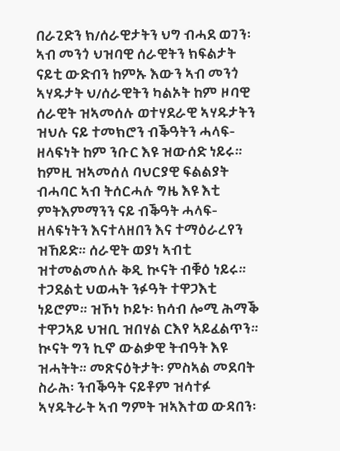በራጊድን ክ/ሰራዊታትን ህግ ብሓደ ወገን፡ ኣብ መንጎ ህዝባዊ ሰራዊትን ክፍልታት ናይቲ ውድብን ከምኡ እውን ኣብ መንጎ ኣሃዱታት ህ/ሰራዊትን ካልኦት ከም ዞባዊ ሰራዊት ዝኣመሰሉ ወተሃደራዊ ኣሃዱታትን ዝህሉ ናይ ተመክሮን ብቕዓትን ሓላፍ-ዘላፍነት ከም ንቡር እዩ ዝውሰድ ነይሩ። ከምዚ ዝኣመሰለ ባህርያዊ ፍልልያት ብሓባር ኣብ ትሰርሓሉ ግዜ እዩ እቲ ምትእምማንን ናይ ብቕዓት ሓላፍ-ዘላፍነትን እናተላዘበን እና ተማዕራረየን ዝኸይድ። ሰራዊት ወያነ ኣብቲ ዝተመልመለሉ ቅዲ ኲናት ብቑዕ ነይሩ። ተጋደልቲ ህወሓት ንፉዓት ተዋጋእቲ ነይሮም። ዝኾነ ኮይኑ፡ ክሳብ ሎሚ ሕማቕ ተዋጋኣይ ህዝቢ ዝበሃል ርእየ ኣይፈልጥን። ኲናት ግን ኪኖ ውልቃዊ ትብዓት እዩ ዝሓትት። መጽናዕትታት፡ ምስኣል መደባት ስራሕ፡ ንብቕዓት ናይቶም ዝሳተፉ ኣሃዱትራት ኣብ ግምት ዝኣእተወ ውዳበን፡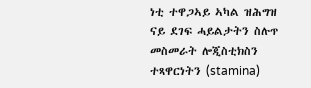ነቲ ተዋጋኣይ ኣካል ዝሕግዝ ናይ ደገፍ ሓይልታትን ስሉጥ መስመራት ሎጂስቲክስን ተጻዋርነትን (stamina)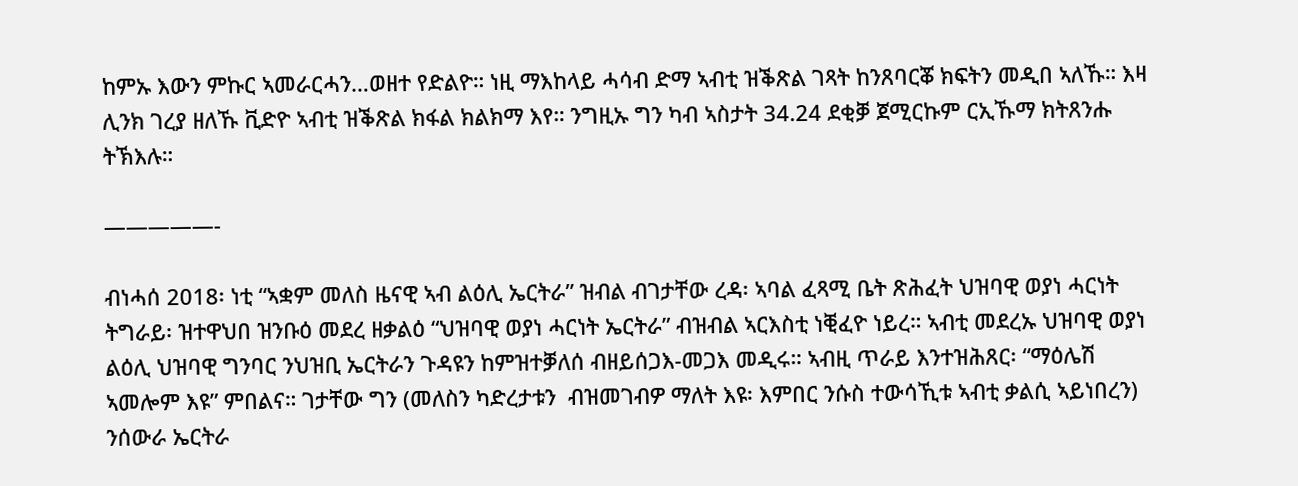ከምኡ እውን ምኩር ኣመራርሓን…ወዘተ የድልዮ። ነዚ ማእከላይ ሓሳብ ድማ ኣብቲ ዝቕጽል ገጻት ከንጸባርቖ ክፍትን መዲበ ኣለኹ። እዛ ሊንክ ገረያ ዘለኹ ቪድዮ ኣብቲ ዝቕጽል ክፋል ክልክማ እየ። ንግዚኡ ግን ካብ ኣስታት 34.24 ደቂቓ ጀሚርኩም ርኢኹማ ክትጸንሑ ትኽእሉ።

—————-

ብነሓሰ 2018፡ ነቲ “ኣቋም መለስ ዜናዊ ኣብ ልዕሊ ኤርትራ” ዝብል ብገታቸው ረዳ፡ ኣባል ፈጻሚ ቤት ጽሕፈት ህዝባዊ ወያነ ሓርነት ትግራይ፡ ዝተዋህበ ዝንቡዕ መደረ ዘቃልዕ “ህዝባዊ ወያነ ሓርነት ኤርትራ” ብዝብል ኣርእስቲ ነቒፈዮ ነይረ። ኣብቲ መደረኡ ህዝባዊ ወያነ ልዕሊ ህዝባዊ ግንባር ንህዝቢ ኤርትራን ጉዳዩን ከምዝተቓለሰ ብዘይሰጋእ-መጋእ መዲሩ። ኣብዚ ጥራይ እንተዝሕጸር፡ “ማዕሌሽ ኣመሎም እዩ” ምበልና። ገታቸው ግን (መለስን ካድረታቱን  ብዝመገብዎ ማለት እዩ፡ እምበር ንሱስ ተውሳኺቱ ኣብቲ ቃልሲ ኣይነበረን) ንሰውራ ኤርትራ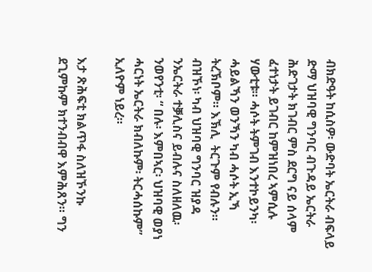ብክድዓት ከሲስዎ፡ ውድባት ኤርትራ ብፍላይ ድማ ህዝባዊ ግንባር ብጉዳይ ኤርትራ ሕድገታት ክገብር ምስ ደርግ ናይ ሰላም ፈተነታት ይገብር ከምዝነበረ ኣምሲሉ ሃውቲቱ። ሓሶት ትምገብ እንተኮይንካ፡ ሓይልኻን ወንኻን ካብ ሓሶት ኢኻ ትረኽቦም። እኽሊ  ትርጉም የብሉን። ብዝኾነ፡ ካብ ህዝባዊ ግንባር ዝያዳ ንኤርትራ ተቓሊስና ይብሉና ስለዘለዉ፡ ንወየንቲ፡ “ በሉ፡ እምበኣር፡ ህዝባዊ ወያነ ሓርነት ኤርትራ ክብለኩም፡ ትርሓሰኩም” ኢለዮም ነይረ።

እታ ጽሕፍቲ ክልጥፋ ስለዝኾንኩ ደጊምኩም ክተንብብዋ እምሕጸን። ግን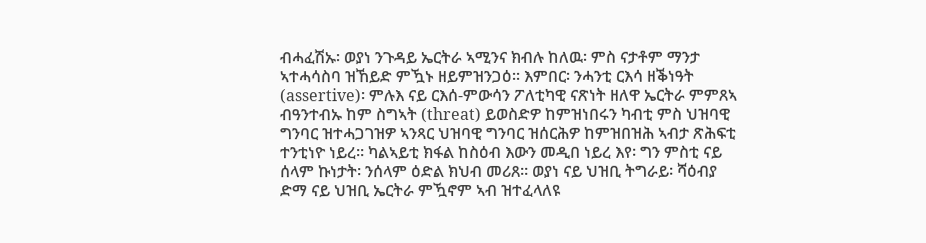ብሓፈሽኡ፡ ወያነ ንጉዳይ ኤርትራ ኣሚንና ክብሉ ከለዉ፡ ምስ ናታቶም ማንታ ኣተሓሳስባ ዝኸይድ ምዃኑ ዘይምዝንጋዕ። እምበር፡ ንሓንቲ ርእሳ ዘቕነዓት (assertive)፡ ምሉእ ናይ ርእሰ-ምውሳን ፖለቲካዊ ናጽነት ዘለዋ ኤርትራ ምምጸኣ ብዓንተብኡ ከም ስግኣት (threat) ይወስድዎ ከምዝነበሩን ካብቲ ምስ ህዝባዊ ግንባር ዝተሓጋገዝዎ ኣንጻር ህዝባዊ ግንባር ዝሰርሕዎ ከምዝበዝሕ ኣብታ ጽሕፍቲ ተንቲነዮ ነይረ። ካልኣይቲ ክፋል ከስዕብ እውን መዲበ ነይረ እየ፡ ግን ምስቲ ናይ ሰላም ኩነታት፡ ንሰላም ዕድል ክህብ መሪጸ። ወያነ ናይ ህዝቢ ትግራይ፡ ሻዕብያ ድማ ናይ ህዝቢ ኤርትራ ምዃኖም ኣብ ዝተፈላለዩ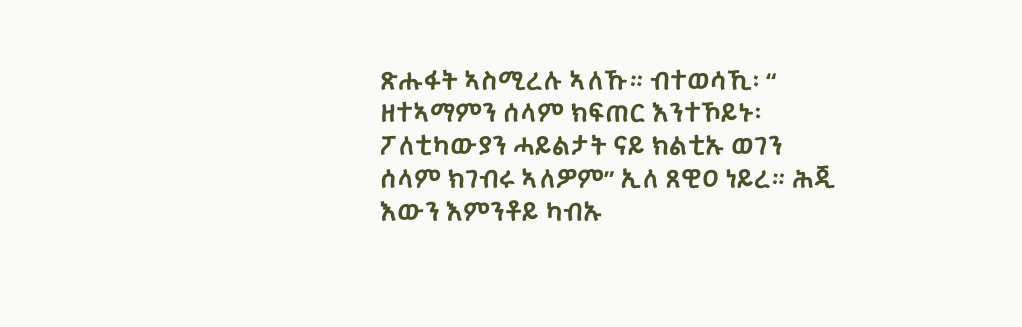ጽሑፋት ኣስሚረሉ ኣለኹ። ብተወሳኺ፡ “ ዘተኣማምን ሰላም ክፍጠር እንተኾይኑ፡ ፖለቲካውያን ሓይልታት ናይ ክልቲኡ ወገን ሰላም ክገብሩ ኣለዎም” ኢለ ጸዊዐ ነይረ። ሕጂ እውን እምንቶይ ካብኡ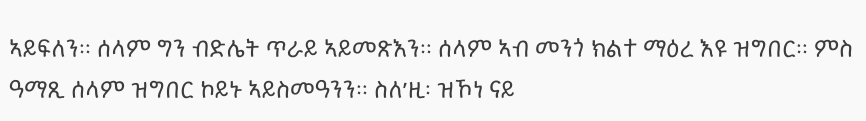ኣይፍለን። ሰላም ግን ብድሌት ጥራይ ኣይመጽእን። ሰላም ኣብ መንጎ ክልተ ማዕረ እዩ ዝግበር። ምስ ዓማጺ ሰላም ዝግበር ኮይኑ ኣይስመዓንን። ስለ’ዚ፡ ዝኾነ ናይ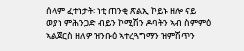ሰላም ፈተነታት፡ ነቲ ጠንቂ ጽልኢ ኮይኑ ዘሎ ናይ ወያነ ምሕንጋድ ብይን ኮሚሽን ዶባትን ኣብ ስምምዕ ኣልጀርስ ዘለዎ ዝንቡዕ ኣተረጓግማን ዝምሽጥን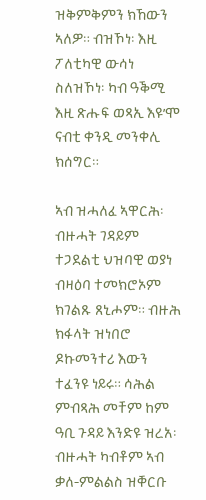ዝቅምቅምን ክኸውን ኣለዎ። ብዝኾነ፡ እዚ ፖለቲካዊ ውሳነ ስለዝኾነ፡ ካብ ዓቕሚ እዚ ጽሑፍ ወጻኢ እዩ’ሞ ናብቲ ቀንዲ መንቀሊ ክሰግር።

ኣብ ዝሓለፈ ኣዋርሕ፡ ብዙሓት ገዳይም ተጋደልቲ ህዝባዊ ወያነ ብዛዕባ ተመክሮኦም ክገልጹ ጸኒሖም። ብዙሕ ክፋላት ዝነበሮ ዶኩመንተሪ እውን ተፈንዩ ነይሩ። ሳሕል ምብጻሕ መቸም ከም ዓቢ ጉዳይ እንድዩ ዝረአ፡ ብዙሓት ካብቶም ኣብ ቃለ-ምልልስ ዝቐርቡ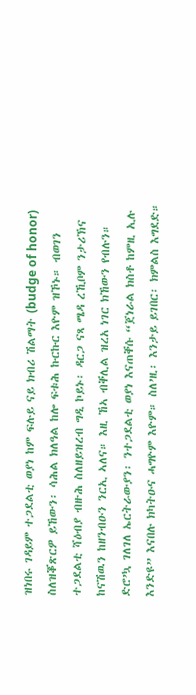ዝነበሩ ገዳይም ተጋደልቲ ወያነ ከም ፍሉይ ናይ ክብሪ ሽልማት (budge of honor) ስለዝቖጽርዎ ይኸውን፡ ሳሕል ክለዓል ከሎ ፍቱሕ ኩርኩር እዮም ዝኾኑ። ብወገን ተጋደልቲ ሻዕብያ ብዙሕ ስለዘይዝረብ ግዲ ኮይኑ፡ ዳርጋ ናጻ ሜዳ ረኺቦም ንታሪኽና ከናሽዉን ከዘንብዑን ንርኢ ኣለና። እዚ ኸኣ ብቐሊል ዝረአ ነገር ክኸውን የብሉን። ድሮ’ኳ ገለገለ ኤርትራውያን፡ ንተጋደልቲ ወያነ እናጠቐሱ “ጀነራል ክስቶ ከምዚ ኢሉ እንድዩ” እናበሉ ክካትዑና ሓግዮም እዮም። ስለ’ዚ፡ እንታይ ይገበር፡ ክምልስ እግደድ።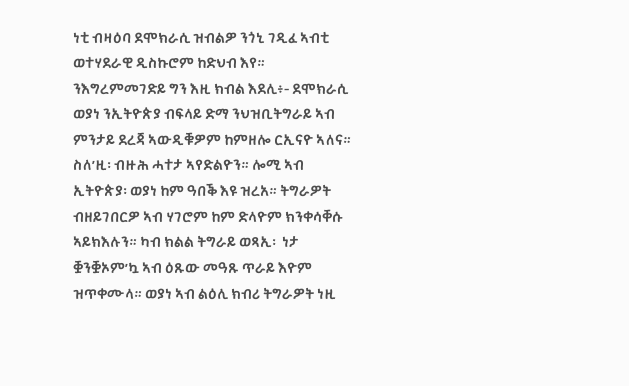ነቲ ብዛዕባ ደሞክራሲ ዝብልዎ ንጎኒ ገዲፈ ኣብቲ ወተሃደራዊ ዲስኩሮም ከድህብ እየ። ንእግረምመገድይ ግን እዚ ክብል እደሊ፥- ደሞክራሲ ወያነ ንኢትዮጵያ ብፍላይ ድማ ንህዝቢትግራይ ኣብ ምንታይ ደረጃ ኣውዲቑዎም ከምዘሎ ርኢናዮ ኣለና። ስለ’ዚ፡ ብዙሕ ሓተታ ኣየድልዮን። ሎሚ ኣብ ኢትዮጵያ፡ ወያነ ከም ዓበቕ እዩ ዝረአ። ትግራዎት ብዘይገበርዎ ኣብ ሃገሮም ከም ድላዮም ክንቀሳቐሱ ኣይክእሉን። ካብ ክልል ትግራይ ወጻኢ፡  ነታ ቛንቛኦም’ኳ ኣብ ዕጹው መዓጹ ጥራይ እዮም ዝጥቀሙላ። ወያነ ኣብ ልዕሊ ክብሪ ትግራዎት ነዚ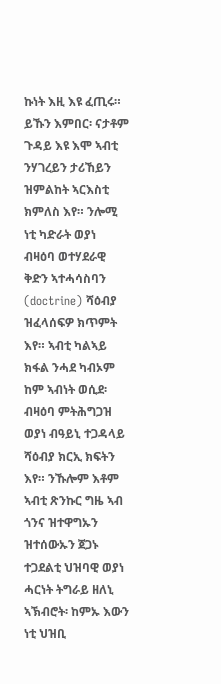ኩነት እዚ እዩ ፈጢሩ። ይኹን እምበር፡ ናታቶም ጉዳይ እዩ እሞ ኣብቲ ንሃገረይን ታሪኸይን ዝምልከት ኣርእስቲ ክምለስ እየ። ንሎሚ ነቲ ካድራት ወያነ ብዛዕባ ወተሃደራዊ ቅድን ኣተሓሳስባን (doctrine) ሻዕብያ ዝፈላሰፍዎ ክጥምት እየ። ኣብቲ ካልኣይ ክፋል ንሓደ ካብኦም ከም ኣብነት ወሲደ፡ ብዛዕባ ምትሕግጋዝ ወያነ ብዓይኒ ተጋዳላይ ሻዕብያ ክርኢ ክፍትን እየ። ንኹሎም እቶም ኣብቲ ጽንኩር ግዜ ኣብ ጎንና ዝተዋግኡን ዝተሰውኡን ጀጋኑ ተጋደልቲ ህዝባዊ ወያነ ሓርነት ትግራይ ዘለኒ ኣኽብሮት፡ ከምኡ እውን ነቲ ህዝቢ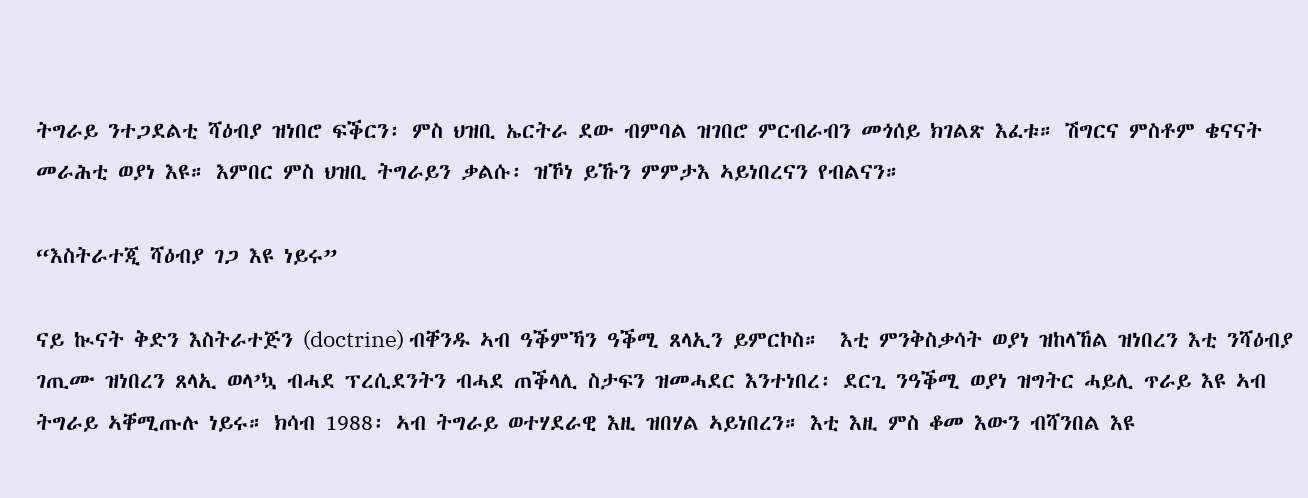ትግራይ ንተጋደልቲ ሻዕብያ ዝነበሮ ፍቕርን፡ ምስ ህዝቢ ኤርትራ ደው ብምባል ዝገበሮ ምርብራብን መጎሰይ ክገልጽ እፈቱ። ሽግርና ምስቶም ቄናናት መራሕቲ ወያነ እዩ። እምበር ምስ ህዝቢ ትግራይን ቃልሱ፡ ዝኾነ ይኹን ምምታእ ኣይነበረናን የብልናን።

“እስትራተጂ ሻዕብያ ገጋ እዩ ነይሩ”

ናይ ኲናት ቅድን እስትራተጅን (doctrine) ብቐንዱ ኣብ ዓቕምኻን ዓቕሚ ጸላኢን ይምርኮስ።  እቲ ምንቅስቃሳት ወያነ ዝከላኸል ዝነበረን እቲ ንሻዕብያ ገጢሙ ዝነበረን ጸላኢ ወላ’ኳ ብሓደ ፕረሲደንትን ብሓደ ጠቕላሊ ስታፍን ዝመሓደር እንተነበረ፡ ደርጊ ንዓቕሚ ወያነ ዝግትር ሓይሊ ጥራይ እዩ ኣብ ትግራይ ኣቐሚጡሉ ነይሩ። ክሳብ 1988፡ ኣብ ትግራይ ወተሃደራዊ እዚ ዝበሃል ኣይነበረን። እቲ እዚ ምስ ቆመ እውን ብሻንበል እዩ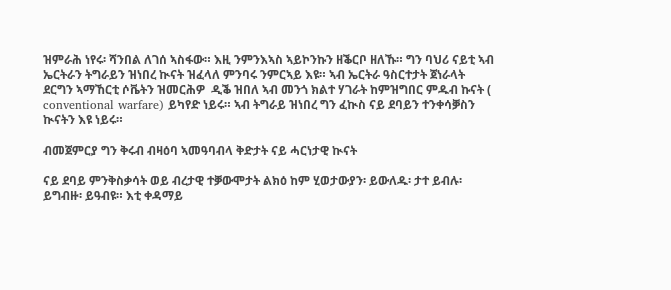ዝምራሕ ነየሩ፡ ሻንበል ለገሰ ኣስፋው። እዚ ንምንእኣስ ኣይኮንኩን ዘቕርቦ ዘለኹ። ግን ባህሪ ናይቲ ኣብ ኤርትራን ትግራይን ዝነበረ ኲናት ዝፈላለ ምንባሩ ንምርኣይ እዩ። ኣብ ኤርትራ ዓስርተታት ጀነራላት ደርግን ኣማኸርቲ ሶቬትን ዝመርሕዎ  ዲቕ ዝበለ ኣብ መንጎ ክልተ ሃገራት ከምዝግበር ምዱብ ኩናት ( conventional warfare) ይካየድ ነይሩ። ኣብ ትግራይ ዝነበረ ግን ፈኲስ ናይ ደባይን ተንቀሳቓስን ኲናትን እዩ ነይሩ።

ብመጀምርያ ግን ቅሩብ ብዛዕባ ኣመዓባብላ ቅድታት ናይ ሓርነታዊ ኲናት

ናይ ደባይ ምንቅስቃሳት ወይ ብረታዊ ተቓውሞታት ልክዕ ከም ሂወታውያን፡ ይውለዱ፡ ታተ ይብሉ፡ ይግብዙ፡ ይዓብዩ። እቲ ቀዳማይ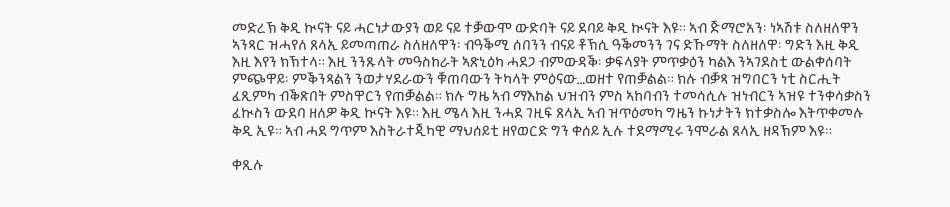መድረኽ ቅዲ ኲናት ናይ ሓርነታውያን ወይ ናይ ተቓውሞ ውድባት ናይ ደባይ ቅዲ ኲናት እዩ። ኣብ ጅማሮአን፡ ነኣሽቱ ስለዘለዋን ኣንጻር ዝሓየለ ጸላኢ ይመጣጠራ ስለዘለዋን፡ ብዓቕሚ ሰበንን ብናይ ቶኽሲ ዓቕመንን ገና ድኹማት ስለዘለዋ፡ ግድን እዚ ቅዲ እዚ እየን ክኽተላ። እዚ ንንጹላት መዓስከራት ኣጽኒዕካ ሓደጋ ብምውዳቕ፡ ቃፍላያት ምጥቃዕን ካልእ ንኣገደስቲ ውልቀሰባት ምጭዋይ፡ ምቕንጻልን ንወታሃደራውን ቑጠባውን ትካላት ምዕናው…ወዘተ የጠቓልል። ክሉ ብቓጻ ዝግበርን ነቲ ስርሒት ፈጺምካ ብቕጽበት ምስዋርን የጠቓልል። ክሉ ግዜ ኣብ ማእከል ህዝብን ምስ ኣከባብን ተመሳሲሉ ዝነብርን ኣዝዩ ተንቀሳቃስን ፈኲስን ውደባ ዘለዎ ቅዲ ኲናት እዩ። እዚ ሜላ እዚ ንሓደ ገዚፍ ጸላኢ ኣብ ዝጥዕመካ ግዜን ኩነታትን ክተቃስሎ እትጥቀመሉ ቅዲ ኢዩ። ኣብ ሓደ ግጥም እስትራተጂካዊ ማህሰይቲ ዘየወርድ ግን ቀሰይ ኢሉ ተደማሚሩ ንሞራል ጸላኢ ዘዳኽም እዩ።

ቀጺሉ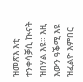ዝመጽእ እቲ ተንቀሳቓሲ ኲናት ዝበሃል እዩ። እዚ እውን ዓቕሚ እዩ ዝፈልዮ እምበር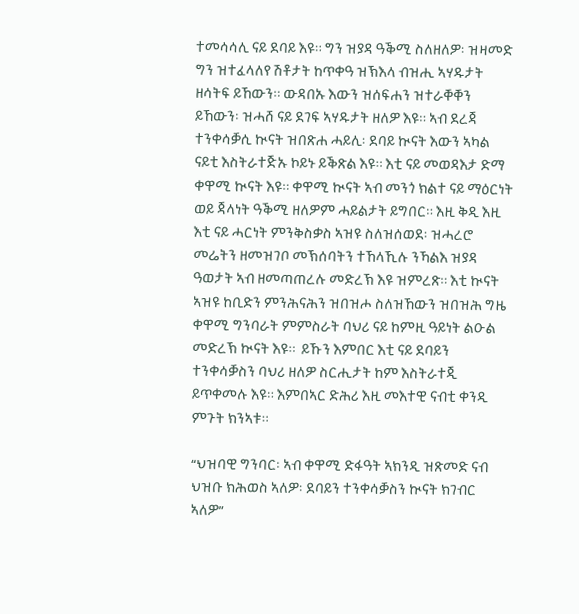ተመሳሳሊ ናይ ደባይ እዩ። ግን ዝያዳ ዓቕሚ ስለዘለዎ፡ ዝዛመድ ግን ዝተፈላለየ ሽቶታት ከጥቀዓ ዝኽእላ ብዝሒ ኣሃዱታት ዘሳትፍ ይኸውን። ውዳበኡ እውን ዝሰፍሐን ዝተራቐቐን ይኸውን፡ ዝሓሸ ናይ ደገፍ ኣሃዱታት ዘለዎ እዩ። ኣብ ደረጃ ተንቀሳቓሲ ኲናት ዝበጽሐ ሓይሊ፡ ደባይ ኲናት እውን ኣካል ናይቲ እስትራተጅኡ ኮይኑ ይቕጽል እዩ። እቲ ናይ መወዳእታ ድማ ቀዋሚ ኲናት እዩ። ቀዋሚ ኲናት ኣብ መንጎ ክልተ ናይ ማዕርነት ወይ ጃላነት ዓቕሚ ዘለዎም ሓይልታት ይግበር። እዚ ቅዲ እዚ እቲ ናይ ሓርነት ምንቅስቃስ ኣዝዩ ስለዝሰወደ፡ ዝሓረሮ መሬትን ዘመዝገቦ መኽሰባትን ተኸላኺሉ ንኻልእ ዝያዳ ዓወታት ኣብ ዘመጣጠረሉ መድረኽ እዩ ዝምረጽ። እቲ ኲናት ኣዝዩ ከቢድን ምንሕናሕን ዝበዝሖ ስለዝኸውን ዝበዝሕ ግዜ ቀዋሚ ግንባራት ምምስራት ባህሪ ናይ ከምዚ ዓይነት ልዑል መድረኽ ኲናት እዩ።  ይኹን እምበር እቲ ናይ ደባይን ተንቀሳቓስን ባህሪ ዘለዎ ስርሒታት ከም እስትራተጂ ይጥቀመሉ እዩ። እምበኣር ድሕሪ እዚ መእተዊ ናብቲ ቀንዲ ምጉት ክንኣቱ።

“ህዝባዊ ግንባር፡ ኣብ ቀዋሚ ድፋዓት ኣክንዲ ዝጽመድ ናብ ህዝቡ ክሕወስ ኣለዎ፡ ደባይን ተንቀሳቓስን ኲናት ክገብር ኣለዎ”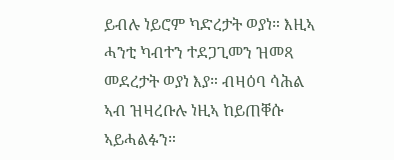ይብሉ ነይሮም ካድረታት ወያነ። እዚኣ ሓንቲ ካብተን ተደጋጊመን ዝመጻ መደረታት ወያነ እያ። ብዛዕባ ሳሕል ኣብ ዝዛረቡሉ ነዚኣ ከይጠቐሱ ኣይሓልፉን።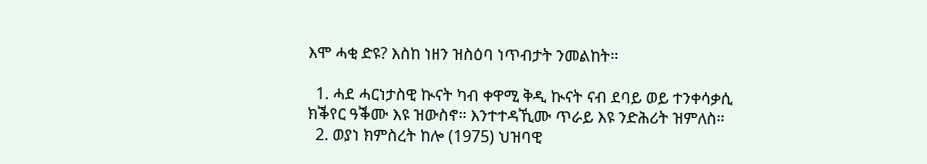እሞ ሓቂ ድዩ? እስከ ነዘን ዝስዕባ ነጥብታት ንመልከት።

  1. ሓደ ሓርነታስዊ ኲናት ካብ ቀዋሚ ቅዲ ኲናት ናብ ደባይ ወይ ተንቀሳቃሲ ክቕየር ዓቕሙ እዩ ዝውስኖ። እንተተዳኺሙ ጥራይ እዩ ንድሕሪት ዝምለስ።
  2. ወያነ ክምስረት ከሎ (1975) ህዝባዊ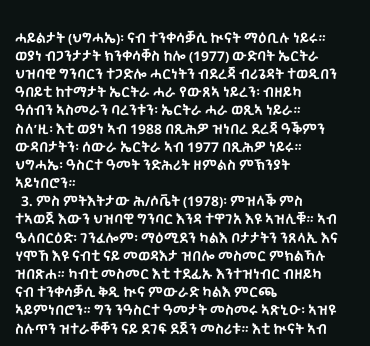ሓይልታት (ህግሓኤ)፡ ናብ ተንቀሳቓሲ ኲናት ማዕቢሉ ነይሩ። ወያነ ብጋንታታት ክንቀሳቐስ ከሎ (1977) ውድባት ኤርትራ ህዝባዊ ግንባርን ተጋድሎ ሓርነትን ብደረጃ ብሪጌዳት ተወዲበን ዓበይቲ ከተማታት ኤርትራ ሓራ የውጸኣ ነይረን፡ ብዘይካ ዓሰብን ኣስመራን ባረንቱን፡ ኤርትራ ሓራ ወጺኣ ነይራ። ስለ’ዚ፡ እቲ ወያነ ኣብ 1988 በጺሕዎ ዝነበረ ደረጃ ዓቕምን ውዳበታትን፡ ሰውራ ኤርትራ ኣብ 1977 በጺሕዎ ነይሩ። ህግሓኤ፡ ዓስርተ ዓመት ንድሕሪት ዘምልስ ምኽንያት ኣይነበሮን።
  3. ምስ ምትእትታው ሕ/ሶቬት (1978)፡ ምዝላቕ ምስ ተኣወጀ እውን ህዝባዊ ግንባር እንዳ ተዋገአ እዩ ኣዝሊቑ። ኣብ ዔላበርዕድ፡ ገንፈሎም፡ ማዕሚደን ካልእ ቦታታትን ንጸላኢ እና ሃሞኸ እዩ ናብቲ ናይ መወዳእታ ዝበሎ መስመር ምክልኻሉ ዝበጽሐ። ካብቲ መስመር እቲ ተደፊኡ እንተዝነብር ብዘይካ ናብ ተንቀሳቓሲ ቅዲ ኲና ምውራድ ካልእ ምርጫ ኣይምነበሮን። ግን ንዓስርተ ዓመታት መስመሩ ኣጽኒዑ፡ ኣዝዩ ስሉጥን ዝተራቐቐን ናይ ደገፍ ደጀን መስሪቱ። እቲ ኲናት ኣብ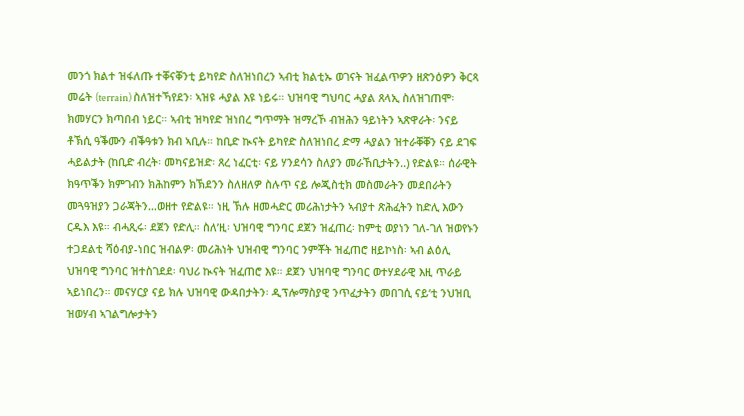መንጎ ክልተ ዝፋለጡ ተቐናቐንቲ ይካየድ ስለዝነበረን ኣብቲ ክልቲኡ ወገናት ዝፈልጥዎን ዘጽንዕዎን ቅርጻ መሬት (terrain) ስለዝተኻየደን፡ ኣዝዩ ሓያል እዩ ነይሩ። ህዝባዊ ግህባር ሓያል ጸላኢ ስለዝገጠሞ፡ ክመሃርን ክጣበብ ነይር። ኣብቲ ዝካየድ ዝነበረ ግጥማት ዝማረኾ ብዝሕን ዓይነትን ኣጽዋራት፡ ንናይ ቶኽሲ ዓቕሙን ብቕዓቱን ክብ ኣቢሉ። ከቢድ ኲናት ይካየድ ስለዝነበረ ድማ ሓያልን ዝተራቐቐን ናይ ደገፍ ሓይልታት (ከቢድ ብረት፡ መካናይዝድ፡ ጸረ ነፈርቲ፡ ናይ ሃንደሳን ስለያን መራኸቢታትን..) የድልዩ። ሰራዊት ክዓጥቕን ክምገብን ክሕከምን ክኽደንን ስለዘለዎ ስሉጥ ናይ ሎጂስቲክ መስመራትን መደበራትን መጓዓዝያን ጋራጃትን…ወዘተ የድልዩ። ነዚ ኽሉ ዘመሓድር መሪሕነታትን ኣብያተ ጽሕፈትን ከድሊ እውን ርዱእ እዩ። ብሓጺሩ፡ ደጀን የድሊ። ስለ’ዚ፡ ህዝባዊ ግንባር ደጀን ዝፈጠረ፡ ከምቲ ወያነን ገለ-ገለ ዝወየኑን ተጋደልቲ ሻዕብያ-ነበር ዝብልዎ፡ መሪሕነት ህዝብዊ ግንባር ንምቾት ዝፈጠሮ ዘይኮነስ፡ ኣብ ልዕሊ ህዝባዊ ግንባር ዝተስገደደ፡ ባህሪ ኲናት ዝፈጠሮ እዩ። ደጀን ህዝባዊ ግንባር ወተሃደራዊ እዚ ጥራይ ኣይነበረን። መናሃርያ ናይ ክሉ ህዝባዊ ውዳበታትን፡ ዲፕሎማስያዊ ንጥፈታትን መበገሲ ናይ’ቲ ንህዝቢ ዝወሃብ ኣገልግሎታትን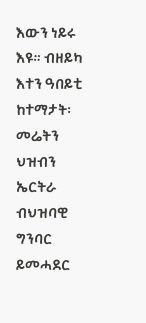እውን ነይሩ እዩ። ብዘይካ እተን ዓበይቲ ከተማታት፡ መሬትን ህዝብን ኤርትራ ብህዝባዊ ግንባር ይመሓደር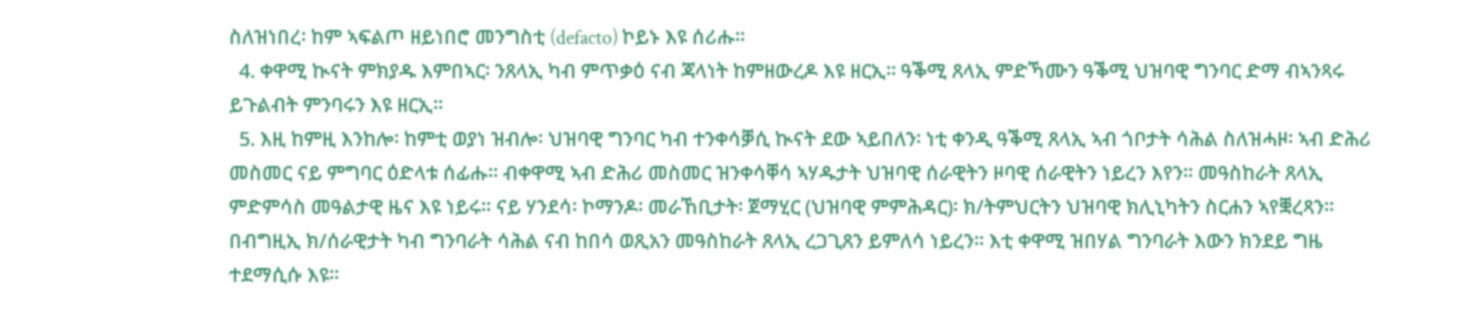ስለዝነበረ፡ ከም ኣፍልጦ ዘይነበሮ መንግስቲ (defacto) ኮይኑ እዩ ሰሪሑ።
  4. ቀዋሚ ኲናት ምክያዱ እምበኣር፡ ንጸላኢ ካብ ምጥቃዕ ናብ ጃላነት ከምዘውረዶ እዩ ዘርኢ። ዓቕሚ ጸላኢ ምድኻሙን ዓቕሚ ህዝባዊ ግንባር ድማ ብኣንጻሩ ይጉልብት ምንባሩን እዩ ዘርኢ።
  5. እዚ ከምዚ እንከሎ፡ ከምቲ ወያነ ዝብሎ፡ ህዝባዊ ግንባር ካብ ተንቀሳቓሲ ኲናት ደው ኣይበለን፡ ነቲ ቀንዲ ዓቕሚ ጸላኢ ኣብ ጎቦታት ሳሕል ስለዝሓዞ፡ ኣብ ድሕሪ መስመር ናይ ምግባር ዕድላቱ ሰፊሑ። ብቀዋሚ ኣብ ድሕሪ መስመር ዝንቀሳቐሳ ኣሃዱታት ህዝባዊ ሰራዊትን ዞባዊ ሰራዊትን ነይረን እየን። መዓስከራት ጸላኢ ምድምሳስ መዓልታዊ ዜና እዩ ነይሩ። ናይ ሃንደሳ፡ ኮማንዶ፡ መራኸቢታት፡ ጀማሂር (ህዝባዊ ምምሕዳር)፡ ክ/ትምህርትን ህዝባዊ ክሊኒካትን ስርሐን ኣየቛረጻን። በብግዚኢ ክ/ሰራዊታት ካብ ግንባራት ሳሕል ናብ ከበሳ ወጺአን መዓስከራት ጸላኢ ረጋጊጸን ይምለሳ ነይረን። እቲ ቀዋሚ ዝበሃል ግንባራት እውን ክንደይ ግዜ ተደማሲሱ እዩ።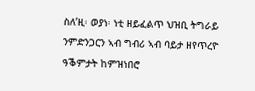ስለ’ዚ፡ ወያነ፡ ነቲ ዘይፈልጥ ህዝቢ ትግራይ ንምድንጋርን ኣብ ግብሪ ኣብ ባይታ ዘየጥረዮ ዓቕምታት ከምዝነበሮ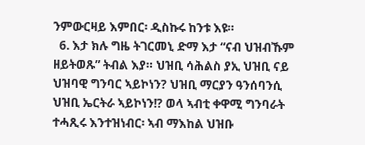ንምውርዛይ እምበር፡ ዲስኩሩ ከንቱ እዩ።
  6. እታ ክሉ ግዜ ትገርመኒ ድማ እታ “ናብ ህዝብኹም ዘይትወጹ” ትብል እያ። ህዝቢ ሳሕልስ ያኢ ህዝቢ ናይ ህዝባዊ ግንባር ኣይኮነን? ህዝቢ ማርያን ዓንሰባንሲ ህዝቢ ኤርትራ ኣይኮነን!? ወላ ኣብቲ ቀዋሚ ግንባራት ተሓጺሩ እንተዝነብር፡ ኣብ ማእከል ህዝቡ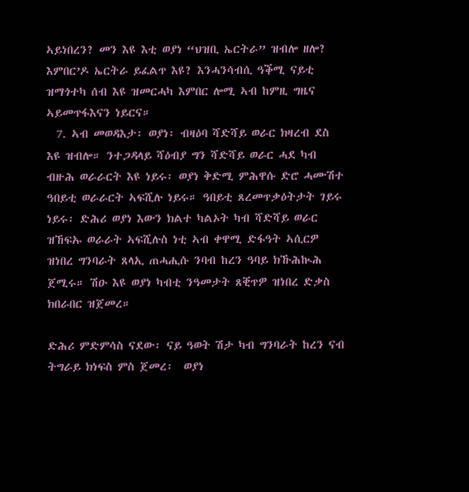ኣይነበረን? መን እዩ እቲ ወያነ “ህዝቢ ኤርትራ” ዝብሎ ዘሎ? እምበር’ዶ ኤርትራ ይፈልጥ እዩ? እንሓንሳብሲ ዓቕሚ ናይቲ ዝማጎተካ ሰብ እዩ ዝመርሓካ እምበር ሎሚ ኣብ ከምዚ ግዜና ኣይመጥፋእናን ነይርና።
  7. ኣብ መወዳእታ፡ ወያነ፡ ብዛዕባ ሻድሻይ ወራር ክዛረብ ደስ እዩ ዝብሎ። ንተጋዳላይ ሻዕብያ ግን ሻድሻይ ወራር ሓደ ካብ ብዙሕ ወራራርት እዩ ነይሩ፡ ወያነ ቅድሚ ምሕዋሱ ድሮ ሓሙሽተ ዓበይቲ ወራራርት ኣፍሺሉ ነይሩ። ዓበይቲ ጸረመጥቃዕትታት ገይሩ ነይሩ፡ ድሕሪ ወያነ እውን ክልተ ካልኦት ካብ ሻድሻይ ወራር ዝኸፍኡ ወራራት ኣፍሺሉስ ነቲ ኣብ ቀዋሚ ድፋዓት ኣሲርዎ ዝነበረ ግንባራት ጸላኢ ጠሓሒሱ ንባብ ከረን ዓባይ ክኹሕኲሕ ጀሚሩ። ሽዑ እዩ ወያነ ካብቲ ንዓመታት ጸቒጥዎ ዝነበረ ድቃስ ክበራበር ዝጀመረ።

ድሕሪ ምድምሳስ ናደው፡ ናይ ዓወት ሽታ ካብ ግንባራት ከረን ናብ ትግራይ ክነፍስ ምስ ጀመረ፡  ወያነ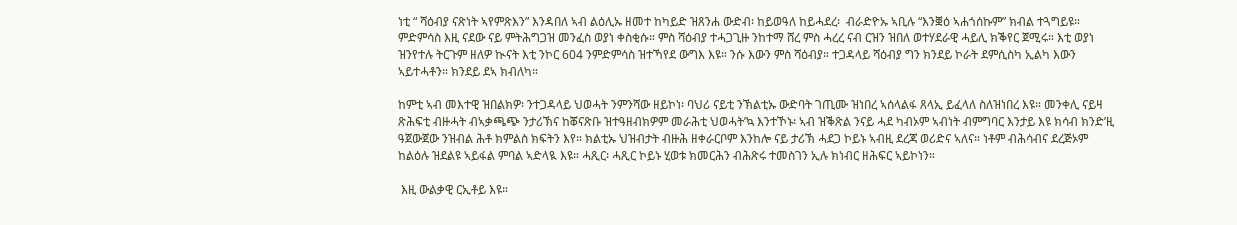ነቲ “ ሻዕብያ ናጽነት ኣየምጽእን” እንዳበለ ኣብ ልዕሊኡ ዘመተ ከካይድ ዝጸንሐ ውድብ፡ ከይወዓለ ከይሓደረ፡  ብራድዮኡ ኣቢሉ “እንቛዕ ኣሐጎሰኩም” ክብል ተጓግይዩ። ምድምሳስ እዚ ናደው ናይ ምትሕግጋዝ መንፈስ ወያነ ቀስቂሱ። ምስ ሻዕብያ ተሓጋጊዙ ንከተማ ሸረ ምስ ሓረረ ናብ ርዝን ዝበለ ወተሃደራዊ ሓይሊ ክቕየር ጀሚሩ። እቲ ወያነ ዝንየተሉ ትርጉም ዘለዎ ኲናት እቲ ንኮር 604 ንምድምሳስ ዝተኻየደ ውግእ እዩ። ንሱ እውን ምስ ሻዕብያ። ተጋዳላይ ሻዕብያ ግን ክንደይ ኮራት ደምሲስካ ኢልካ እውን ኣይተሓቶን። ክንደይ ደኣ ክብለካ።

ከምቲ ኣብ መእተዊ ዝበልክዎ፡ ንተጋዳላይ ህወሓት ንምንሻው ዘይኮነ፡ ባህሪ ናይቲ ንኽልቲኡ ውድባት ገጢሙ ዝነበረ ኣሰላልፋ ጸላኢ ይፈላለ ስለዝነበረ እዩ። መንቀሊ ናይዛ ጽሕፍቲ ብዙሓት ብኣቃጫጭ ንታሪኽና ከቖናጽቡ ዝተዓዘብክዎም መራሕቲ ህወሓት’ኳ እንተኾኑ፡ ኣብ ዝቕጽል ንናይ ሓደ ካብኦም ኣብነት ብምግባር እንታይ እዩ ክሳብ ክንድ’ዚ ዓጀውጀው ንዝብል ሕቶ ክምልስ ክፍትን እየ። ክልቲኡ ህዝብታት ብዙሕ ዘቀራርቦም እንከሎ ናይ ታሪኽ ሓደጋ ኮይኑ ኣብዚ ደረጃ ወሪድና ኣለና። ነቶም ብሕሳብና ደረጅኦም ከልዕሉ ዝደልዩ ኣይፋል ምባል ኣድላዪ እዩ። ሓጺር፡ ሓጺር ኮይኑ ሂወቱ ክመርሕን ብሕጽሩ ተመስገን ኢሉ ክነብር ዘሕፍር ኣይኮነን።

 እዚ ውልቃዊ ርኢቶይ እዩ።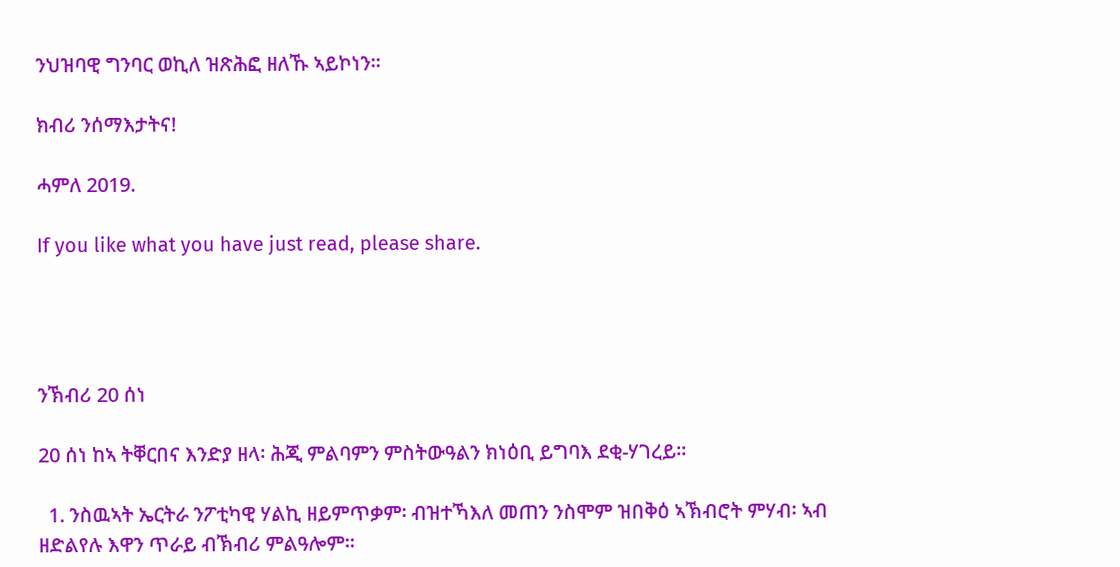ንህዝባዊ ግንባር ወኪለ ዝጽሕፎ ዘለኹ ኣይኮነን።

ክብሪ ንሰማእታትና!

ሓምለ 2019.

If you like what you have just read, please share.




ንኽብሪ 20 ሰነ

20 ሰነ ከኣ ትቐርበና እንድያ ዘላ፡ ሕጂ ምልባምን ምስትውዓልን ክነዕቢ ይግባእ ደቂ-ሃገረይ።

  1. ንስዉኣት ኤርትራ ንፖቲካዊ ሃልኪ ዘይምጥቃም፡ ብዝተኻእለ መጠን ንስሞም ዝበቅዕ ኣኽብሮት ምሃብ፡ ኣብ ዘድልየሉ እዋን ጥራይ ብኽብሪ ምልዓሎም።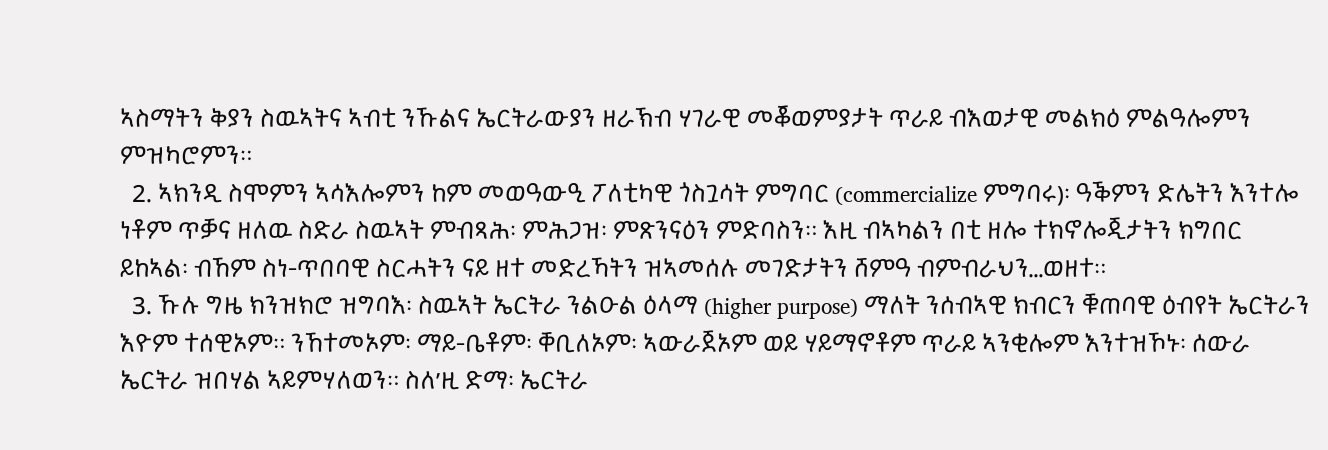ኣስማትን ቅያን ስዉኣትና ኣብቲ ንኹልና ኤርትራውያን ዘራኽብ ሃገራዊ መቖወምያታት ጥራይ ብእወታዊ መልክዕ ምልዓሎምን ምዝካሮምን።
  2. ኣክንዲ ስሞምን ኣሳእሎምን ከም መወዓውዒ ፖለቲካዊ ጎስጓሳት ምግባር (commercialize ምግባሩ)፡ ዓቕምን ድሌትን እንተሎ ነቶም ጥቓና ዘለዉ ስድራ ስዉኣት ምብጻሕ፡ ምሕጋዝ፡ ምጽንናዕን ምድባስን። እዚ ብኣካልን በቲ ዘሎ ተክኖሎጂታትን ክግበር ይከኣል፡ ብኸም ስነ-ጥበባዊ ስርሓትን ናይ ዘተ መድረኻትን ዝኣመሰሉ መገድታትን ሸምዓ ብምብራህን…ወዘተ።
  3. ኹሉ ግዜ ክንዝክሮ ዝግባእ፡ ስዉኣት ኤርትራ ንልዑል ዕላማ (higher purpose) ማለት ንሰብኣዊ ክብርን ቑጠባዊ ዕብየት ኤርትራን እዮም ተሰዊኦም። ንኸተመኦም፡ ማይ-ቤቶም፡ ቐቢለኦም፡ ኣውራጀኦም ወይ ሃይማኖቶም ጥራይ ኣንቂሎም እንተዝኾኑ፡ ሰውራ ኤርትራ ዝበሃል ኣይምሃለወን። ስለ’ዚ ድማ፡ ኤርትራ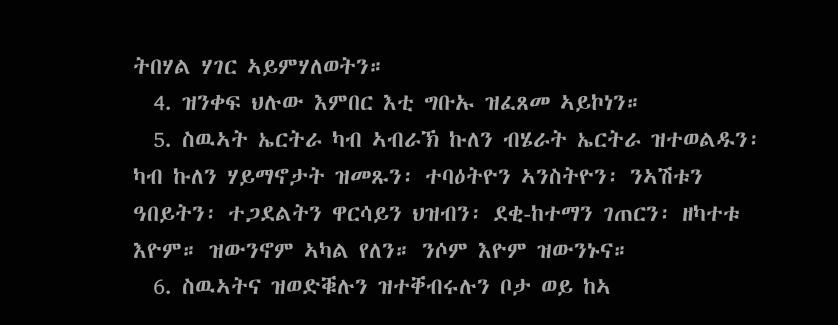ትበሃል ሃገር ኣይምሃለወትን።
  4. ዝንቀፍ ህሉው እምበር እቲ ግቡኡ ዝፈጸመ ኣይኮነን።
  5. ስዉኣት ኤርትራ ካብ ኣብራኽ ኩለን ብሄራት ኤርትራ ዝተወልዱን፡ ካብ ኩለን ሃይማኖታት ዝመጹን፡ ተባዕትዮን ኣንስትዮን፡ ንኣሽቱን ዓበይትን፡ ተጋደልትን ዋርሳይን ህዝብን፡ ደቂ-ከተማን ገጠርን፡ ዘካተቱ እዮም። ዝውንኖም ኣካል የለን። ንሶም እዮም ዝውንኑና።
  6. ስዉኣትና ዝወድቑሉን ዝተቐብሩሉን ቦታ ወይ ከኣ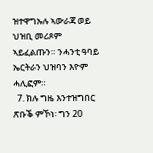ዝተዋግኡሉ ኣውራጃ ወይ ህዝቢ መሪጾም ኣይፈልጡን። ንሓንቲ ዓባይ ኤርትራን ህዝባን እዮም ሓሊፎም።
  7. ክሉ ግዜ እንተዝግበር ጽቡቕ ምኾነ፡ ግን 20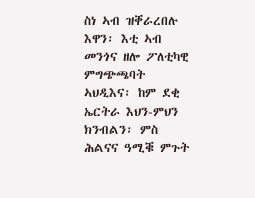ስነ ኣብ ዝቐራረበሉ እዋን፡ እቲ ኣብ መንጎና ዘሎ ፖለቲካዊ ምግጭጫባት ኣህዲእና፡ ከም ደቂ ኤርትራ እህን-ምህን ክንብልን፡ ምስ ሕልናና ዓሚቑ ምጉት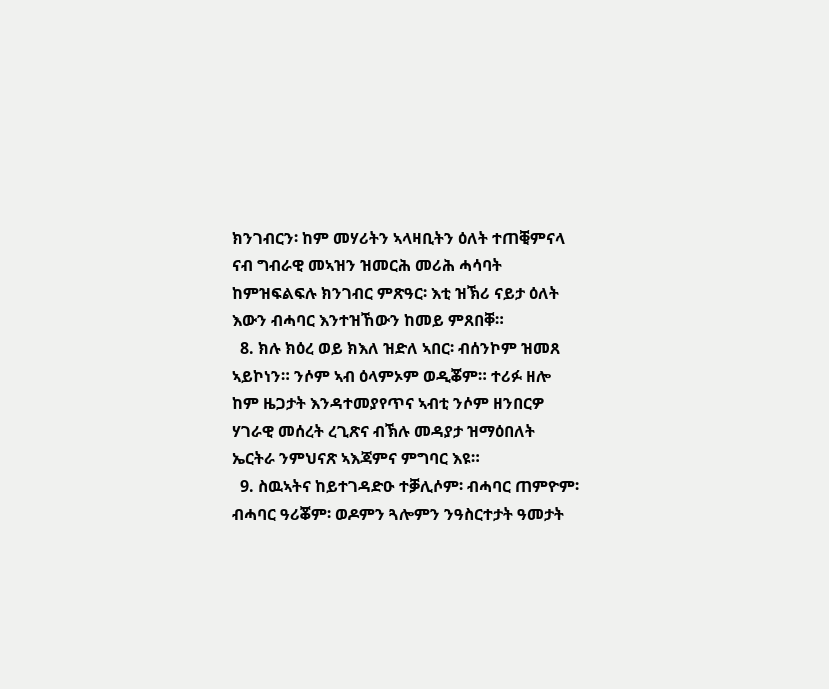ክንገብርን፡ ከም መሃሪትን ኣላዛቢትን ዕለት ተጠቒምናላ ናብ ግብራዊ መኣዝን ዝመርሕ መሪሕ ሓሳባት ከምዝፍልፍሉ ክንገብር ምጽዓር፡ እቲ ዝኽሪ ናይታ ዕለት እውን ብሓባር እንተዝኸውን ከመይ ምጸበቐ።
  8. ክሉ ክዕረ ወይ ክእለ ዝድለ ኣበር፡ ብሰንኮም ዝመጸ ኣይኮነን። ንሶም ኣብ ዕላምኦም ወዲቖም። ተሪፉ ዘሎ ከም ዜጋታት እንዳተመያየጥና ኣብቲ ንሶም ዘንበርዎ ሃገራዊ መሰረት ረጊጽና ብኽሉ መዳያታ ዝማዕበለት ኤርትራ ንምህናጽ ኣእጃምና ምግባር እዩ።
  9. ስዉኣትና ከይተገዳድዑ ተቓሊሶም፡ ብሓባር ጠምዮም፡ ብሓባር ዓሪቖም፡ ወዶምን ጓሎምን ንዓስርተታት ዓመታት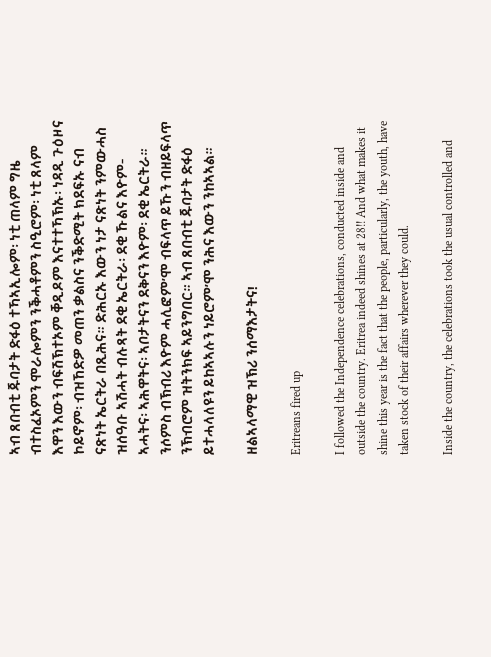ኣብ ጸበብቲ ጁባታት ድፋዕ ተኻኣኢሎም፡ ነቲ ጠላም ግዜ ብተስፈኦምን ሞራሎምን ንቕሓቶምን ስዒሮም፡ ነቲ ጸላም እዋን እውን ብፍሽኽተኦም ቐዲዶም እናተተኻኽኡ፡ ነዳዲ ጉዕዞና ኮይኖም፡ ብዝኸድዎ መጠን ቃልስና ንቕድሚት ክደፍኡ ናብ ናጽነት ኤርትራ በጺሕና። ድሕርኡ እውን ነታ ናጽነት ንምውሓስ ዝሰዓቡ ኣሽሓት ብሉጻት ደቂ ኤርትራ፡ ደቂ ኹልና እዮም- ኣሓትና፡ ኣሕዋትና፡ ኣቦታትናን ደቅናን እዮም፡ ደቂ ኤርትራ። ንሶምስ ብኽብሪ እዮም ሓሊፎም’ሞ ብፍላጥ ይኹን ብዘይፍላጥ ንኽብሮም ዝትንክፍ ኣይንግበር። ኣብ ጸበብቲ ጁባታት ድፋዕ ይተሓላለዩን ይከኣኣሉን ነይሮም’ሞ ንሕና እውን ንከኣኣል።

ዘልኣላማዊ ዝኽሪ ንሰማእታትና!

Eritreans fired up

I followed the Independence celebrations, conducted inside and outside the country. Eritrea indeed shines at 28!! And what makes it shine this year is the fact that the people, particularly, the youth, have taken stock of their affairs wherever they could.

Inside the country, the celebrations took the usual controlled and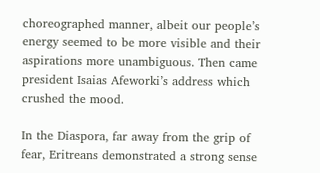choreographed manner, albeit our people’s energy seemed to be more visible and their aspirations more unambiguous. Then came president Isaias Afeworki’s address which crushed the mood.

In the Diaspora, far away from the grip of fear, Eritreans demonstrated a strong sense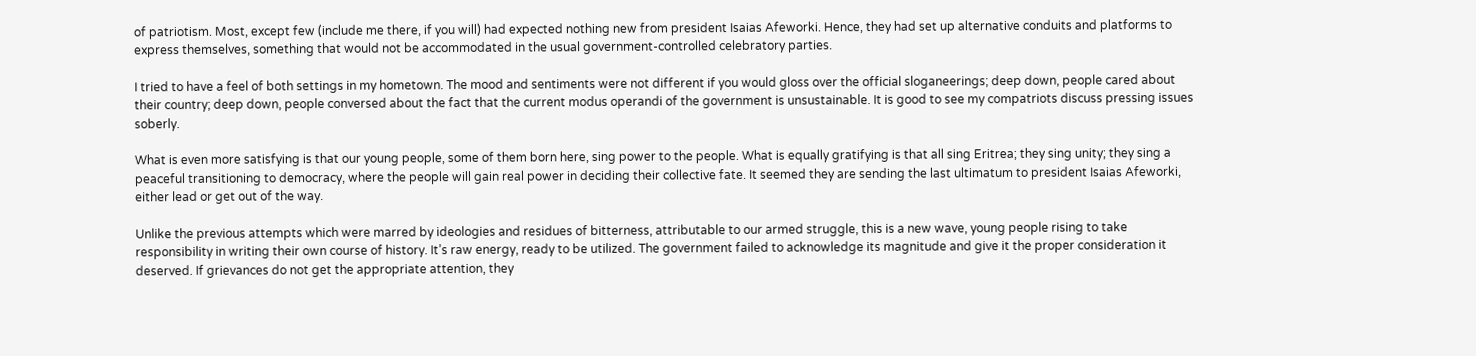of patriotism. Most, except few (include me there, if you will) had expected nothing new from president Isaias Afeworki. Hence, they had set up alternative conduits and platforms to express themselves, something that would not be accommodated in the usual government-controlled celebratory parties.

I tried to have a feel of both settings in my hometown. The mood and sentiments were not different if you would gloss over the official sloganeerings; deep down, people cared about their country; deep down, people conversed about the fact that the current modus operandi of the government is unsustainable. It is good to see my compatriots discuss pressing issues soberly.

What is even more satisfying is that our young people, some of them born here, sing power to the people. What is equally gratifying is that all sing Eritrea; they sing unity; they sing a peaceful transitioning to democracy, where the people will gain real power in deciding their collective fate. It seemed they are sending the last ultimatum to president Isaias Afeworki, either lead or get out of the way.

Unlike the previous attempts which were marred by ideologies and residues of bitterness, attributable to our armed struggle, this is a new wave, young people rising to take responsibility in writing their own course of history. It’s raw energy, ready to be utilized. The government failed to acknowledge its magnitude and give it the proper consideration it deserved. If grievances do not get the appropriate attention, they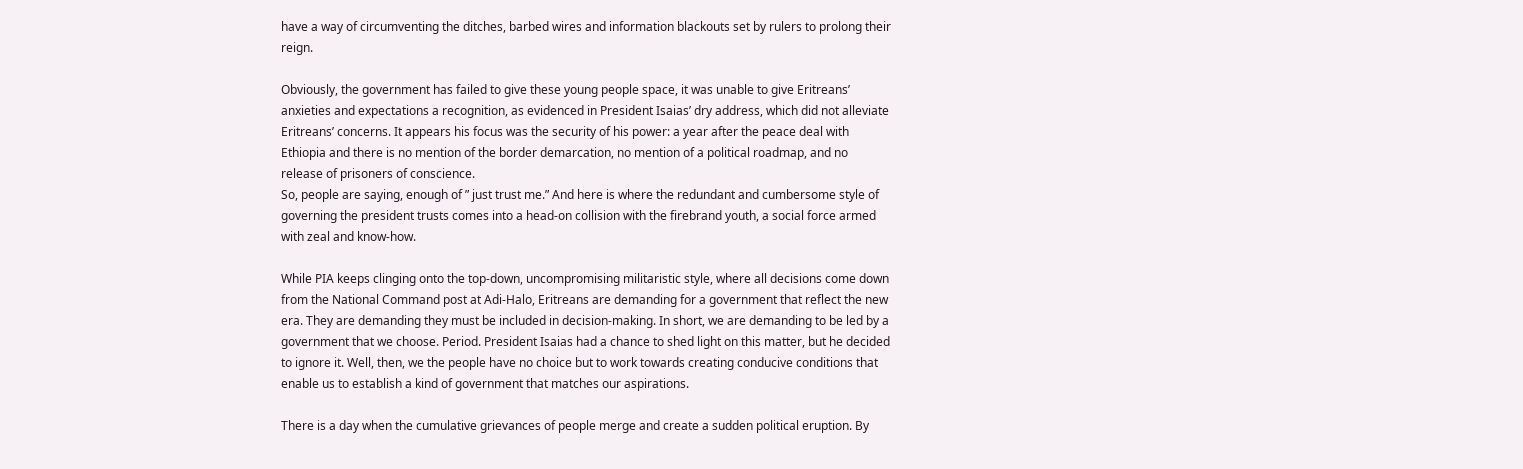have a way of circumventing the ditches, barbed wires and information blackouts set by rulers to prolong their reign.

Obviously, the government has failed to give these young people space, it was unable to give Eritreans’ anxieties and expectations a recognition, as evidenced in President Isaias’ dry address, which did not alleviate Eritreans’ concerns. It appears his focus was the security of his power: a year after the peace deal with Ethiopia and there is no mention of the border demarcation, no mention of a political roadmap, and no release of prisoners of conscience.
So, people are saying, enough of ” just trust me.” And here is where the redundant and cumbersome style of governing the president trusts comes into a head-on collision with the firebrand youth, a social force armed with zeal and know-how.

While PIA keeps clinging onto the top-down, uncompromising militaristic style, where all decisions come down from the National Command post at Adi-Halo, Eritreans are demanding for a government that reflect the new era. They are demanding they must be included in decision-making. In short, we are demanding to be led by a government that we choose. Period. President Isaias had a chance to shed light on this matter, but he decided to ignore it. Well, then, we the people have no choice but to work towards creating conducive conditions that enable us to establish a kind of government that matches our aspirations.

There is a day when the cumulative grievances of people merge and create a sudden political eruption. By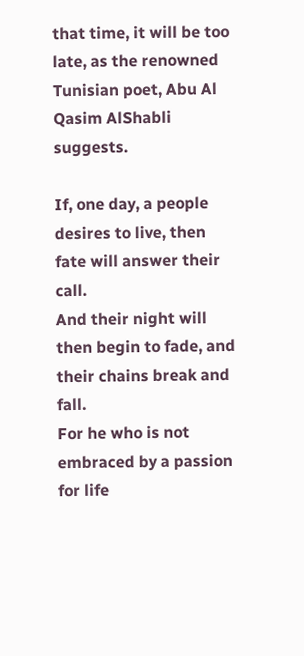that time, it will be too late, as the renowned Tunisian poet, Abu Al Qasim AlShabli suggests.

If, one day, a people desires to live, then fate will answer their call.
And their night will then begin to fade, and their chains break and fall.
For he who is not embraced by a passion for life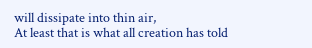will dissipate into thin air,
At least that is what all creation has told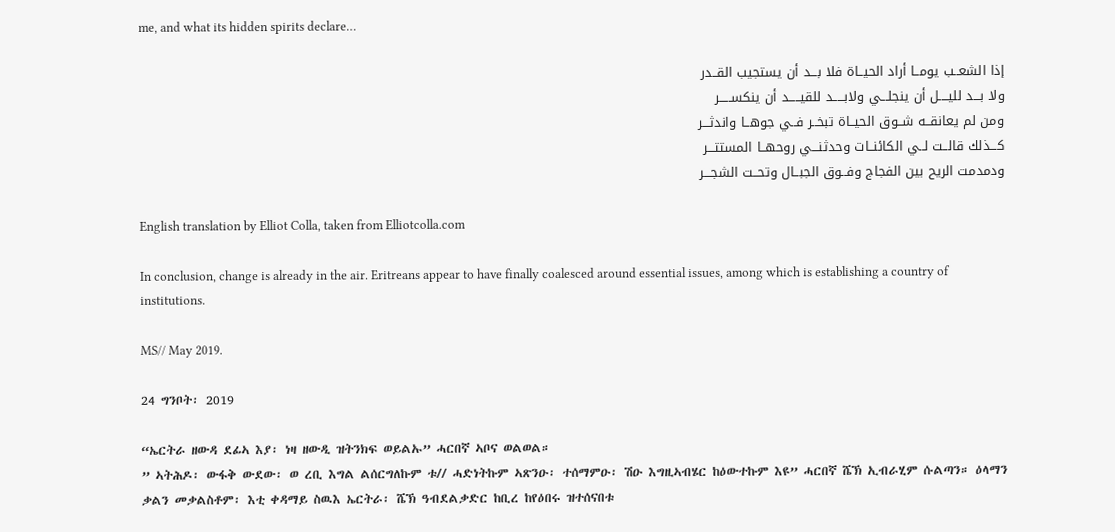me, and what its hidden spirits declare…

إذا الشعــب يومــا أراد الحيــاة فلا بـــد أن يستجيب القــدر
ولا بـــد لليــــل أن ينجلـــي ولابـــــد للقيـــــد أن ينكســـــر
ومن لم يعانقــه شــوق الحيــاة تبخــر فــي جوهــا واندثـــر
كـــذلك قالــت لــي الكائنــات وحدثنـــي روحهــا المستتـــر
ودمدمت الريح بين الفجاج وفــوق الجبــال وتحــت الشجـــر

English translation by Elliot Colla, taken from Elliotcolla.com

In conclusion, change is already in the air. Eritreans appear to have finally coalesced around essential issues, among which is establishing a country of institutions.

MS// May 2019.

24 ግንቦት፡ 2019

“ኤርትራ ዘውዳ ደፊኣ እያ፡ ነዛ ዘውዲ ዝትንክፍ ወይልኡ” ሓርበኛ ኣቦና ወልወል።
” ኣትሕዶ፡ ውፋቅ ውደው፡ ወ ረቢ እግል ልሰርግለኩም ቱ// ሓድነትኩም ኣጽንዑ፡ ተሰማምዑ፡ ሽዑ እግዚኣብሄር ከዕውተኩም እዩ” ሓርበኛ ሼኽ ኢብራሂም ሱልጣን። ዕላማን ቃልን መቃልስቶም፡ እቲ ቀዳማይ ስዉእ ኤርትራ፡ ሼኽ ዓብደልቃድር ከቢረ ከየዕበሩ ዝተሰናበቱ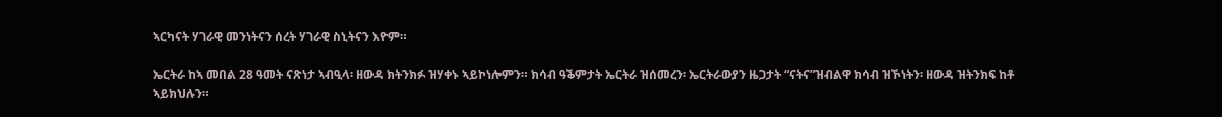ኣርካናት ሃገራዊ መንነትናን ሰረት ሃገራዊ ስኒትናን እዮም።

ኤርትራ ከኣ መበል 28 ዓመት ናጽነታ ኣብዒላ፡ ዘውዳ ክትንክፉ ዝሃቀኑ ኣይኮነሎምን። ክሳብ ዓቕምታት ኤርትራ ዝሰመረን፡ ኤርትራውያን ዜጋታት “ናትና”ዝብልዋ ክሳብ ዝኾነትን፡ ዘውዳ ዝትንክፍ ከቶ ኣይክህሉን።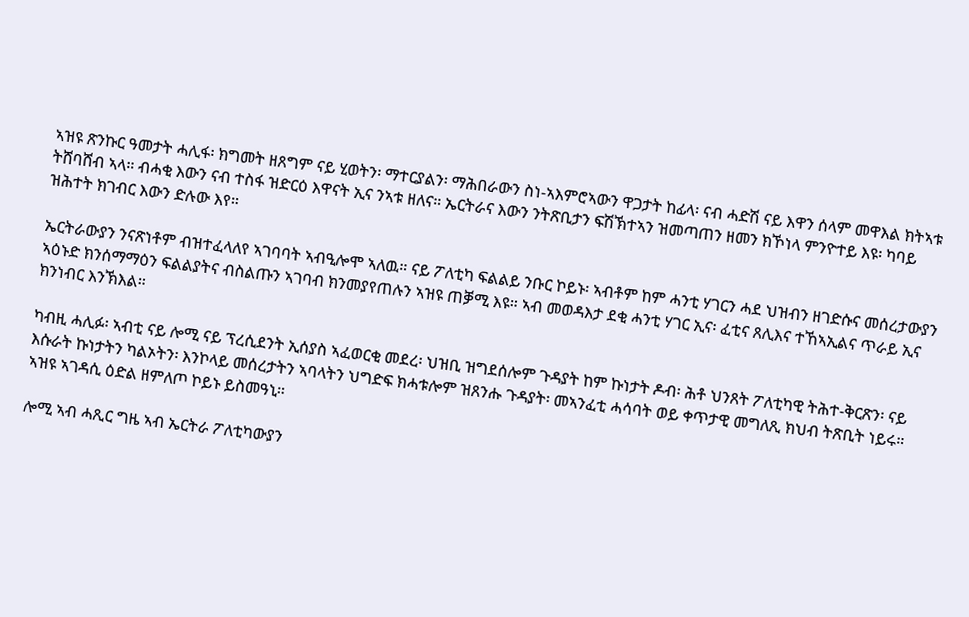ኣዝዩ ጽንኩር ዓመታት ሓሊፋ፡ ክግመት ዘጸግም ናይ ሂወትን፡ ማተርያልን፡ ማሕበራውን ስነ-ኣእምሮኣውን ዋጋታት ከፊላ፡ ናብ ሓድሽ ናይ እዋን ሰላም መዋእል ክትኣቱ ትሸባሸብ ኣላ። ብሓቂ እውን ናብ ተስፋ ዝድርዕ እዋናት ኢና ንኣቱ ዘለና። ኤርትራና እውን ንትጽቢታን ፍሽኽተኣን ዝመጣጠን ዘመን ክኾነላ ምንዮተይ እዩ፡ ካባይ ዝሕተት ክገብር እውን ድሉው እየ።

ኤርትራውያን ንናጽነቶም ብዝተፈላለየ ኣገባባት ኣብዒሎሞ ኣለዉ። ናይ ፖለቲካ ፍልልይ ንቡር ኮይኑ፡ ኣብቶም ከም ሓንቲ ሃገርን ሓደ ህዝብን ዘገድሱና መሰረታውያን ኣዕኑድ ክንሰማማዕን ፍልልያትና ብስልጡን ኣገባብ ክንመያየጠሉን ኣዝዩ ጠቓሚ እዩ። ኣብ መወዳእታ ደቂ ሓንቲ ሃገር ኢና፡ ፈቲና ጸሊእና ተኸኣኢልና ጥራይ ኢና ክንነብር እንኽእል።

ካብዚ ሓሊፉ፡ ኣብቲ ናይ ሎሚ ናይ ፕረሲደንት ኢሰያስ ኣፈወርቂ መደረ፡ ህዝቢ ዝግደሰሎም ጉዳያት ከም ኩነታት ዶብ፡ ሕቶ ህንጸት ፖለቲካዊ ትሕተ-ቅርጽን፡ ናይ እሱራት ኩነታትን ካልኦትን፡ እንኮላይ መሰረታትን ኣባላትን ህግድፍ ክሓቱሎም ዝጸንሑ ጉዳያት፡ መኣንፈቲ ሓሳባት ወይ ቀጥታዊ መግለጺ ክህብ ትጽቢት ነይሩ። ኣዝዩ ኣገዳሲ ዕድል ዘምለጦ ኮይኑ ይስመዓኒ።

ሎሚ ኣብ ሓጺር ግዜ ኣብ ኤርትራ ፖለቲካውያን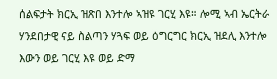ሰልፍታት ክርኢ ዝጽበ እንተሎ ኣዝዩ ገርሂ እዩ። ሎሚ ኣብ ኤርትራ ሃንደበታዊ ናይ ስልጣን ሃጓፍ ወይ ዕግርግር ክርኢ ዝደሊ እንተሎ እውን ወይ ገርሂ እዩ ወይ ድማ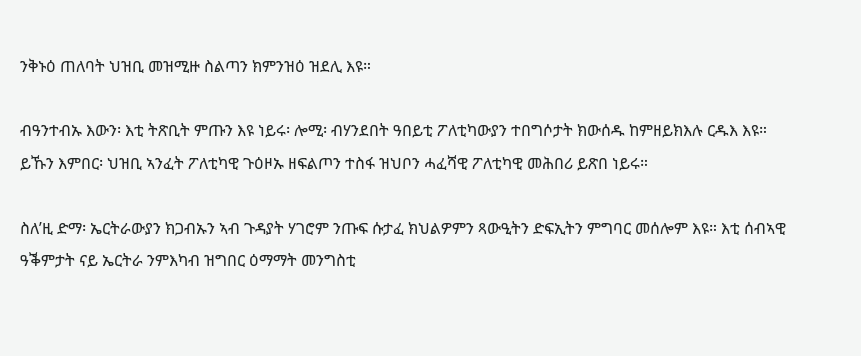ንቅኑዕ ጠለባት ህዝቢ መዝሚዙ ስልጣን ክምንዝዕ ዝደሊ እዩ።

ብዓንተብኡ እውን፡ እቲ ትጽቢት ምጡን እዩ ነይሩ፡ ሎሚ፡ ብሃንደበት ዓበይቲ ፖለቲካውያን ተበግሶታት ክውሰዱ ከምዘይክእሉ ርዱእ እዩ። ይኹን እምበር፡ ህዝቢ ኣንፈት ፖለቲካዊ ጉዕዞኡ ዘፍልጦን ተስፋ ዝህቦን ሓፈሻዊ ፖለቲካዊ መሕበሪ ይጽበ ነይሩ።

ስለ’ዚ ድማ፡ ኤርትራውያን ክጋብኡን ኣብ ጉዳያት ሃገሮም ንጡፍ ሱታፈ ክህልዎምን ጻውዒትን ድፍኢትን ምግባር መሰሎም እዩ። እቲ ሰብኣዊ ዓቕምታት ናይ ኤርትራ ንምእካብ ዝግበር ዕማማት መንግስቲ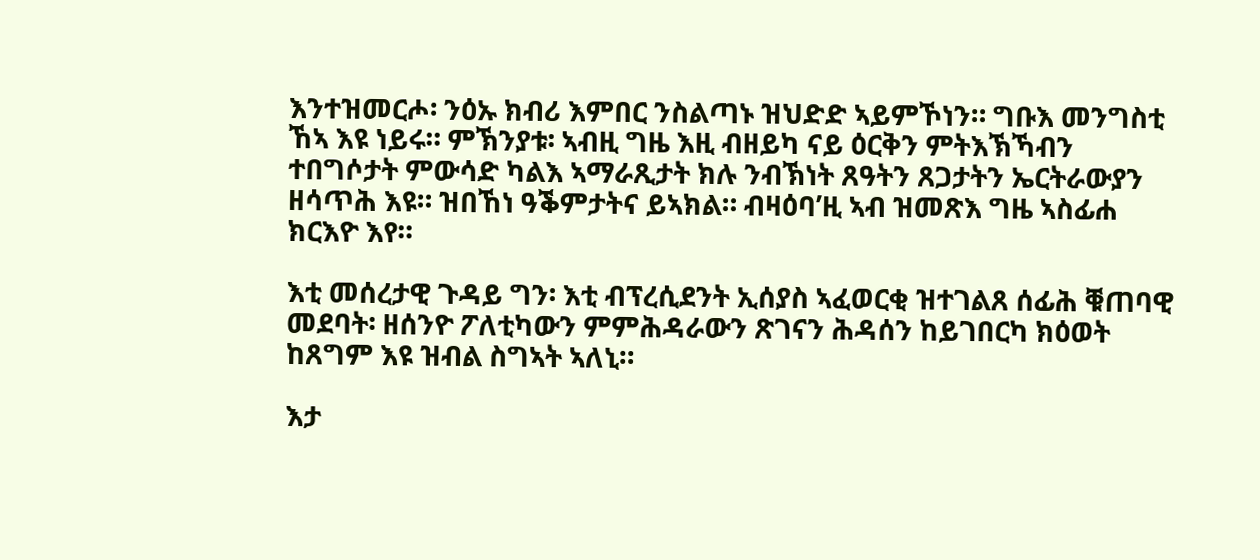እንተዝመርሖ፡ ንዕኡ ክብሪ እምበር ንስልጣኑ ዝህድድ ኣይምኾነን። ግቡእ መንግስቲ ኸኣ እዩ ነይሩ። ምኽንያቱ፡ ኣብዚ ግዜ እዚ ብዘይካ ናይ ዕርቅን ምትእኽኻብን ተበግሶታት ምውሳድ ካልእ ኣማራጺታት ክሉ ንብኽነት ጸዓትን ጸጋታትን ኤርትራውያን ዘሳጥሕ እዩ። ዝበኸነ ዓቕምታትና ይኣክል። ብዛዕባ’ዚ ኣብ ዝመጽእ ግዜ ኣስፊሐ ክርእዮ እየ።

እቲ መሰረታዊ ጉዳይ ግን፡ እቲ ብፕረሲደንት ኢሰያስ ኣፈወርቂ ዝተገልጸ ሰፊሕ ቑጠባዊ መደባት፡ ዘሰንዮ ፖለቲካውን ምምሕዳራውን ጽገናን ሕዳሰን ከይገበርካ ክዕወት ከጸግም እዩ ዝብል ስግኣት ኣለኒ።

እታ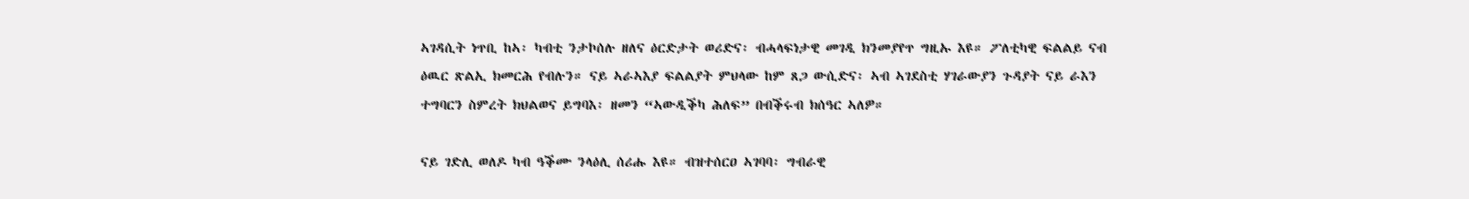ኣገዳሲት ነጥቢ ከኣ፡ ካብቲ ንታኮሰሉ ዘለና ዕርድታት ወሪድና፡ ብሓላፍነታዊ መገዲ ክንመያየጥ ግዚኡ እዩ። ፖለቲካዊ ፍልልይ ናብ ዕዉር ጽልኢ ክመርሕ የብሉን። ናይ ኣራኣእያ ፍልልያት ምህላው ከም ጸጋ ውሲድና፡ ኣብ ኣገደስቲ ሃገራውያን ጉዳያት ናይ ራእን ተግባርን ስምረት ክህልወና ይግባእ፡ ዘመን “ኣውዲቕካ ሕለፍ” በብቕሩብ ክሰዓር ኣለዎ።

ናይ ገድሊ ወለዶ ካብ ዓቕሙ ንላዕሊ ሰሪሑ እዩ። ብዝተሰርዐ ኣገባባ፡ ግብራዊ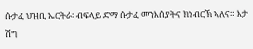ሱታፈ ህዝቢ ኤርትራ፡ ብፍላይ ድማ ሱታፈ መንእሰያትና ክነብርኽ ኣለና። እታ ሽግ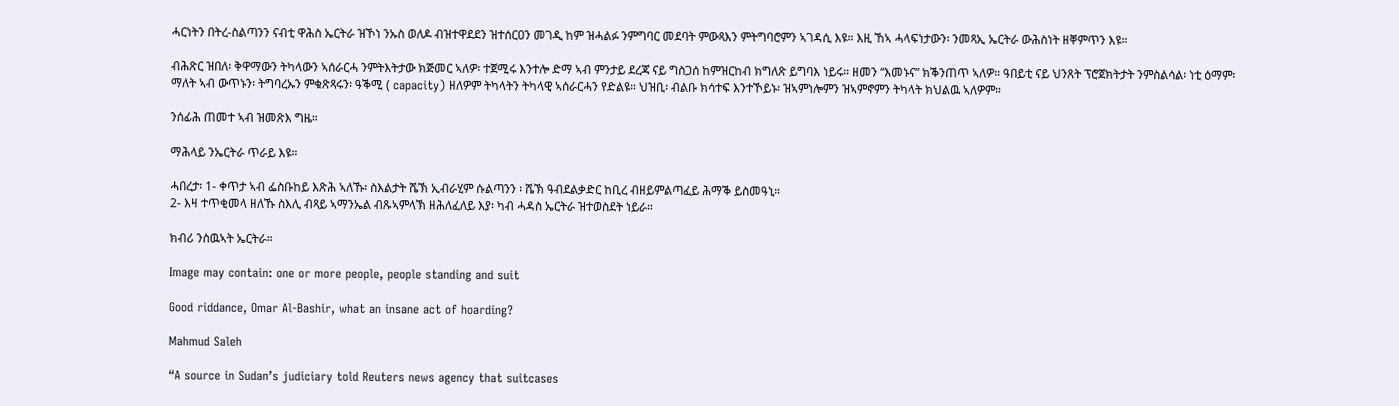ሓርነትን በትረ-ስልጣንን ናብቲ ዋሕስ ኤርትራ ዝኾነ ንኡስ ወለዶ ብዝተዋደደን ዝተሰርዐን መገዲ ከም ዝሓልፉ ንምግባር መደባት ምውጻእን ምትግባሮምን ኣገዳሲ እዩ። እዚ ኸኣ ሓላፍነታውን፡ ንመጻኢ ኤርትራ ውሕስነት ዘቐምጥን እዩ።

ብሕጽር ዝበለ፡ ቅዋማውን ትካላውን ኣሰራርሓ ንምትእትታው ክጅመር ኣለዎ፡ ተጀሚሩ እንተሎ ድማ ኣብ ምንታይ ደረጃ ናይ ግስጋሰ ከምዝርከብ ክግለጽ ይግባእ ነይሩ። ዘመን “እመኑና” ክቕንጠጥ ኣለዎ። ዓበይቲ ናይ ህንጸት ፕሮጀክትታት ንምስልሳል፡ ነቲ ዕማም፡ ማለት ኣብ ውጥኑን፡ ትግባረኡን ምቁጽጻሩን፡ ዓቕሚ ( capacity) ዘለዎም ትካላትን ትካላዊ ኣሰራርሓን የድልዩ። ህዝቢ፡ ብልቡ ክሳተፍ እንተኾይኑ፡ ዝኣምነሎምን ዝኣምኖምን ትካላት ክህልዉ ኣለዎም።

ንሰፊሕ ጠመተ ኣብ ዝመጽእ ግዜ።

ማሕላይ ንኤርትራ ጥራይ እዩ።

ሓበረታ፡ 1- ቀጥታ ኣብ ፌስቡከይ እጽሕ ኣለኹ፡ ስእልታት ሼኽ ኢብራሂም ሱልጣንን ፡ ሼኽ ዓብደልቃድር ከቢረ ብዘይምልጣፈይ ሕማቕ ይስመዓኒ።
2- እዛ ተጥቂመላ ዘለኹ ስእሊ ብጻይ ኣማንኤል ብጹኣምላኽ ዘሕለፈለይ እያ፡ ካብ ሓዳስ ኤርትራ ዝተወስደት ነይራ።

ክብሪ ንስዉኣት ኤርትራ።

Image may contain: one or more people, people standing and suit

Good riddance, Omar Al-Bashir, what an insane act of hoarding?

Mahmud Saleh

“A source in Sudan’s judiciary told Reuters news agency that suitcases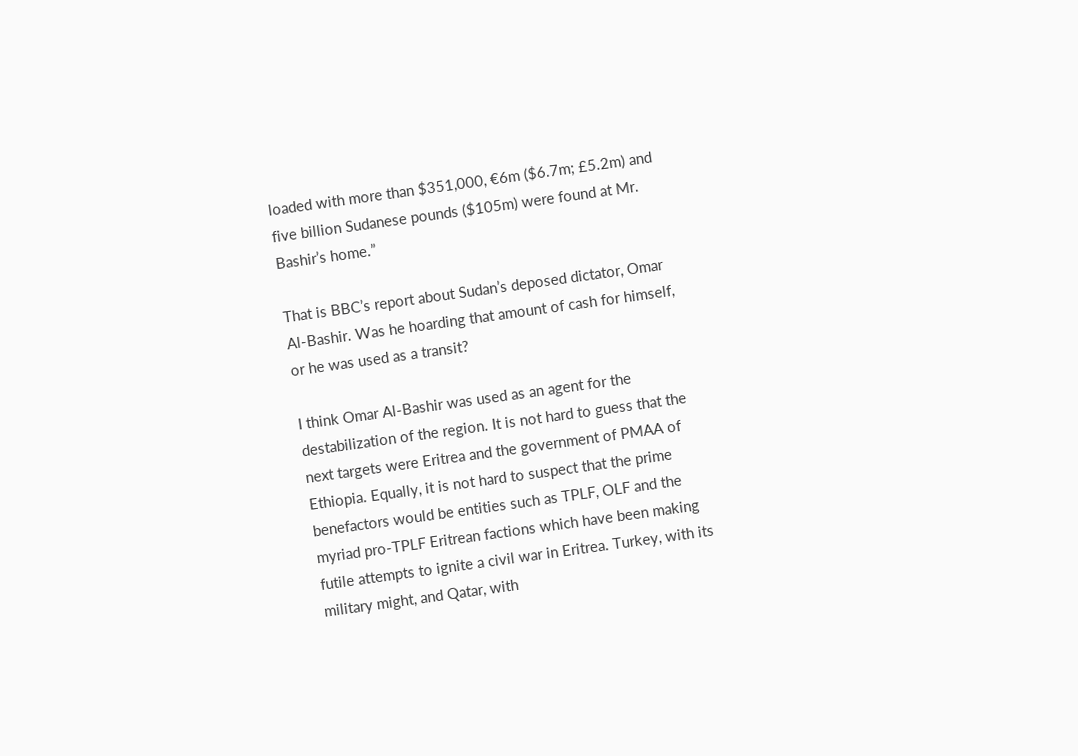loaded with more than $351,000, €6m ($6.7m; £5.2m) and five billion Sudanese pounds ($105m) were found at Mr. Bashir’s home.”

That is BBC’s report about Sudan’s deposed dictator, Omar Al-Bashir. Was he hoarding that amount of cash for himself, or he was used as a transit?

I think Omar Al-Bashir was used as an agent for the destabilization of the region. It is not hard to guess that the next targets were Eritrea and the government of PMAA of Ethiopia. Equally, it is not hard to suspect that the prime benefactors would be entities such as TPLF, OLF and the myriad pro-TPLF Eritrean factions which have been making futile attempts to ignite a civil war in Eritrea. Turkey, with its military might, and Qatar, with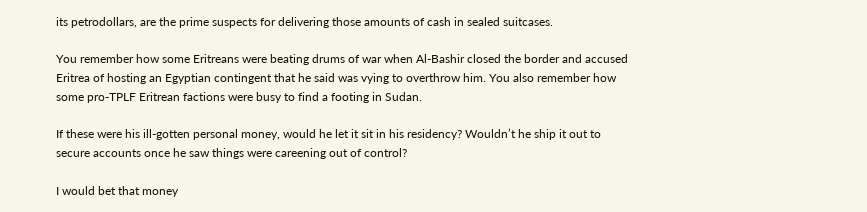its petrodollars, are the prime suspects for delivering those amounts of cash in sealed suitcases.

You remember how some Eritreans were beating drums of war when Al-Bashir closed the border and accused Eritrea of hosting an Egyptian contingent that he said was vying to overthrow him. You also remember how some pro-TPLF Eritrean factions were busy to find a footing in Sudan.

If these were his ill-gotten personal money, would he let it sit in his residency? Wouldn’t he ship it out to secure accounts once he saw things were careening out of control?

I would bet that money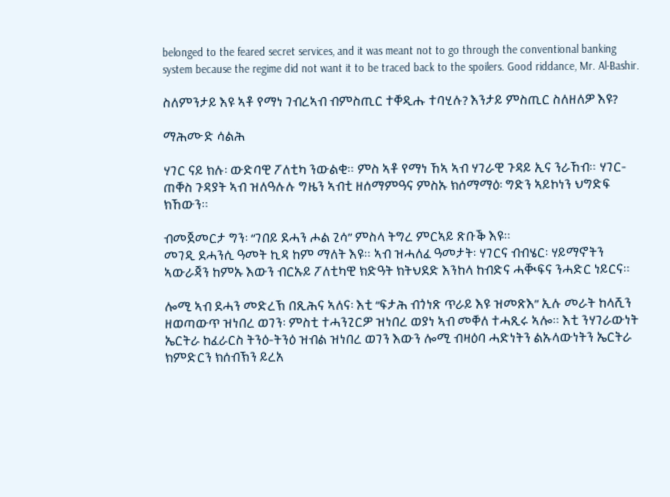belonged to the feared secret services, and it was meant not to go through the conventional banking system because the regime did not want it to be traced back to the spoilers. Good riddance, Mr. Al-Bashir.

ስለምንታይ እዩ ኣቶ የማነ ገብረኣብ ብምስጢር ተቐዲሑ ተባሂሉ? እንታይ ምስጢር ስለዘለዎ እዩ?

ማሕሙድ ሳልሕ

ሃገር ናይ ክሉ፡ ውድባዊ ፖለቲካ ንውልቂ። ምስ ኣቶ የማነ ኸኣ ኣብ ሃገራዊ ጉዳይ ኢና ንራኸብ። ሃገር-ጠቐስ ጉዳያት ኣብ ዝለዓሉሉ ግዜን ኣብቲ ዘሰማምዓና ምስኡ ክሰማማዕ፡ ግድን ኣይኮነን ህግድፍ ክኸውን።

ብመጀመርታ ግን፡ “ገበይ ደሓን ሖል ጊሳ” ምስላ ትግረ ምርኣይ ጽቡቕ እዩ።
መገዲ ደሓንሲ ዓመት ኪዳ ከም ማለት እዩ። ኣብ ዝሓለፈ ዓመታት፡ ሃገርና ብብሄር፡ ሃይማኖትን ኣውራጃን ከምኡ እውን ብርኡይ ፖለቲካዊ ክድዓት ክትህደድ እንከላ ከብድና ሓቚፍና ንሓድር ነይርና።

ሎሚ ኣብ ደሓን መድረኽ በጺሕና ኣለና፡ እቲ “ፍታሕ ብጎነጽ ጥራይ እዩ ዝመጽእ” ኢሉ መራት ከላሺን ዘወጣውጥ ዝነበረ ወገን፡ ምስቲ ተሓንጊርዎ ዝነበረ ወያነ ኣብ መቐለ ተሓጺሩ ኣሎ። እቲ ንሃገራውነት ኤርትራ ከፈራርስ ትንዕ-ትንዕ ዝብል ዝነበረ ወገን እውን ሎሚ ብዛዕባ ሓድነትን ልኡላውነትን ኤርትራ ክምድርን ክሰብኽን ይረአ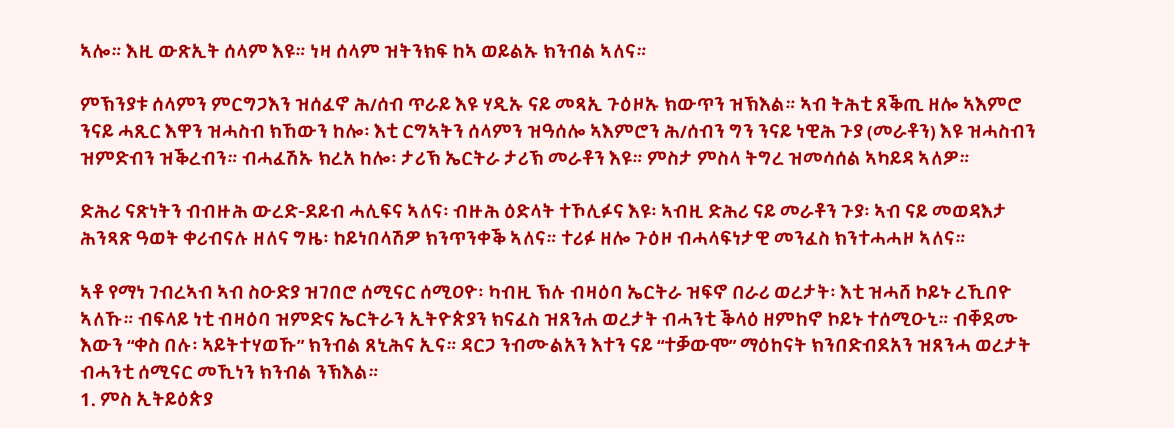ኣሎ። እዚ ውጽኢት ሰላም እዩ። ነዛ ሰላም ዝትንክፍ ከኣ ወይልኡ ክንብል ኣለና።

ምኽንያቱ ሰላምን ምርግጋእን ዝሰፈኖ ሕ/ሰብ ጥራይ እዩ ሃዲኡ ናይ መጻኢ ጉዕዞኡ ክውጥን ዝኽእል። ኣብ ትሕቲ ጸቕጢ ዘሎ ኣእምሮ ንናይ ሓጺር እዋን ዝሓስብ ክኸውን ከሎ፡ እቲ ርግኣትን ሰላምን ዝዓሰሎ ኣእምሮን ሕ/ሰብን ግን ንናይ ነዊሕ ጉያ (መራቶን) እዩ ዝሓስብን ዝምድብን ዝቕረብን። ብሓፈሽኡ ክረአ ከሎ፡ ታሪኽ ኤርትራ ታሪኽ መራቶን እዩ። ምስታ ምስላ ትግረ ዝመሳሰል ኣካይዳ ኣለዎ።

ድሕሪ ናጽነትን ብብዙሕ ውረድ-ደይብ ሓሊፍና ኣለና፡ ብዙሕ ዕድላት ተኾሊፉና እዩ፡ ኣብዚ ድሕሪ ናይ መራቶን ጉያ፡ ኣብ ናይ መወዳእታ ሕንጻጽ ዓወት ቀሪብናሉ ዘለና ግዜ፡ ከይነበላሽዎ ክንጥንቀቕ ኣለና። ተሪፉ ዘሎ ጉዕዞ ብሓላፍነታዊ መንፈስ ክንተሓሓዞ ኣለና።

ኣቶ የማነ ገብረኣብ ኣብ ስዑድያ ዝገበሮ ሰሚናር ሰሚዐዮ፡ ካብዚ ኽሉ ብዛዕባ ኤርትራ ዝፍኖ በራሪ ወረታት፡ እቲ ዝሓሸ ኮይኑ ረኺበዮ ኣለኹ። ብፍላይ ነቲ ብዛዕባ ዝምድና ኤርትራን ኢትዮጵያን ክናፈስ ዝጸንሐ ወረታት ብሓንቲ ቕላዕ ዘምከኖ ኮይኑ ተሰሚዑኒ። ብቐደሙ እውን “ቀስ በሉ፡ ኣይትተሃወኹ” ክንብል ጸኒሕና ኢና። ዳርጋ ንብሙልአን እተን ናይ “ተቓውሞ” ማዕከናት ክንበድብደአን ዝጸንሓ ወረታት ብሓንቲ ሰሚናር መኺነን ክንብል ንኽእል።
1. ምስ ኢትይዕጵያ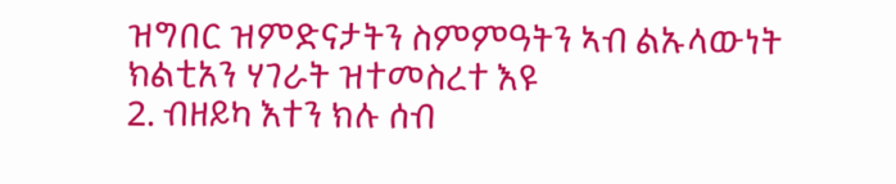ዝግበር ዝምድናታትን ስምምዓትን ኣብ ልኡላውነት ክልቲአን ሃገራት ዝተመስረተ እዩ
2. ብዘይካ እተን ክሉ ሰብ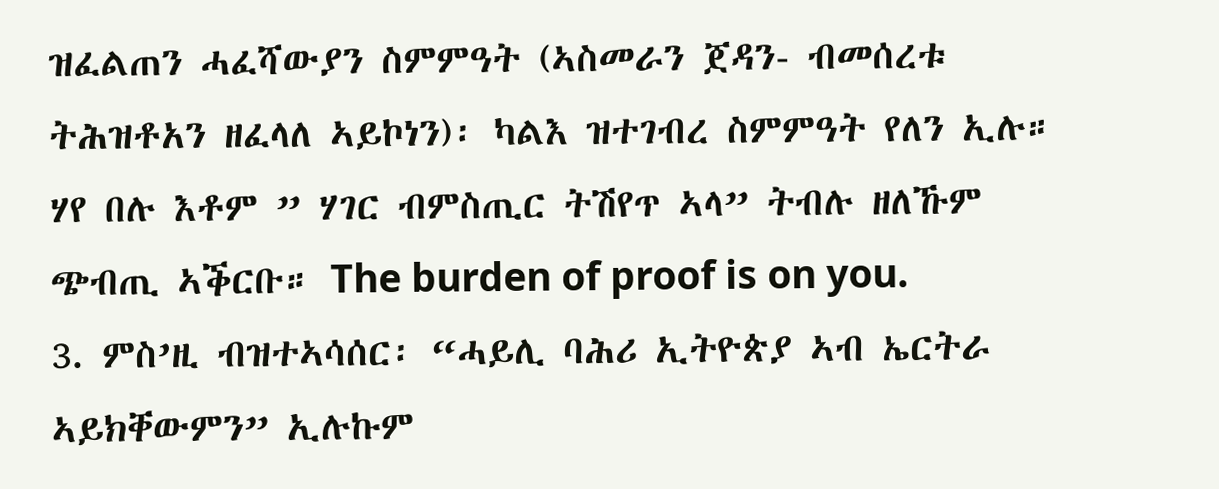ዝፈልጠን ሓፈሻውያን ስምምዓት (ኣስመራን ጀዳን- ብመሰረቱ ትሕዝቶአን ዘፈላለ ኣይኮነን)፡ ካልእ ዝተገብረ ስምምዓት የለን ኢሉ። ሃየ በሉ እቶም ” ሃገር ብምስጢር ትሽየጥ ኣላ” ትብሉ ዘለኹም ጭብጢ ኣቕርቡ። The burden of proof is on you.
3. ምስ’ዚ ብዝተኣሳሰር፡ “ሓይሊ ባሕሪ ኢትዮጵያ ኣብ ኤርትራ ኣይክቐውምን” ኢሉኩም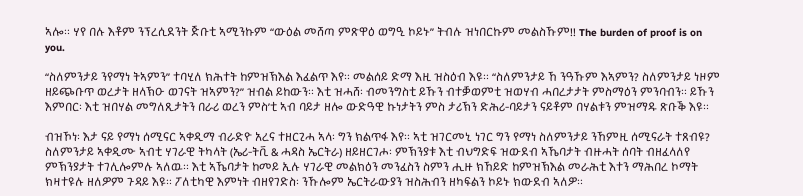ኣሎ። ሃየ በሉ እቶም ንፕረሲደንት ጅቡቲ ኣሚንኩም “ውዕል መሸጣ ምጽዋዕ ወግዒ ኮይኑ” ትብሉ ዝነበርኩም መልስኹም!! The burden of proof is on you.

“ስለምንታይ ንየማነ ትኣምን” ተባሂለ ክሕተት ከምዝኽእል እፈልጥ እየ። መልሰይ ድማ እዚ ዝስዕብ እዩ። “ስለምንታይ ኸ ንዓኹም እኣምን? ስለምንታይ ነዞም ዘይጭቡጥ ወረታት ዘላኽዑ ወገናት ዝኣምን?” ዝብል ይከውን። እቲ ዝሓሸ፡ ብመንግስቲ ይኹን ብተቓወምቲ ዝወሃብ ሓበረታታት ምስማዕን ምንባብን። ይኹን እምበር፡ እቲ ዝበሃል መግለጺታትን በራሪ ወረን ምስ’ቲ ኣብ ባይታ ዘሎ ውድዓዊ ኩነታትን ምስ ታሪኽን ድሕሪ-ባይታን ናይቶም በሃልቱን ምዝማዱ ጽቡቕ እዩ።

ብዝኾነ፡ እታ ናይ የማነ ሰሚናር ኣቀዲማ ብራድዮ አረና ተዘርጊሓ ኣላ፡ ግን ክልጥፋ እየ። ኣቲ ዝገርመኒ ነገር ግን የማነ ስለምንታይ ንኸምዚ ሰሚናራት ተጸብዩ? ስለምንታይ ኣቀዲሙ ኣብቲ ሃገራዊ ትካላት (ኤሪ-ትቪ & ሓዳስ ኤርትራ) ዘይዘርገሖ፡ ምኽንያቱ እቲ ብህግድፍ ዝውደብ ኣኼባታት ብዙሓት ሰባት ብዘፈላለየ ምኽንያታት ተገሊሎምሉ ኣለዉ። እቲ ኣኼባታት ከመይ ኢሉ ሃገራዊ መልክዕን መንፈስን ስምን ሒዙ ክኸይድ ከምዝኽእል መራሕቲ እተን ማሕበረ ኮማት ክዛተዩሉ ዘለዎም ጉዳይ እዩ። ፖለቲካዊ እምነት ብዘየገድስ፡ ንኹሎም ኤርትራውያን ዝስሕብን ዘካፍልን ኮይኑ ክውደብ ኣለዎ።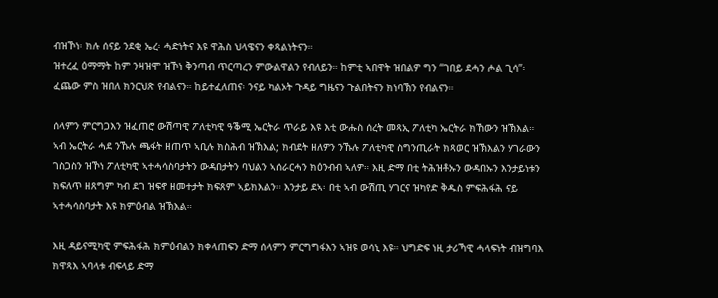ብዝኾነ፡ ክሉ ሰናይ ንደቂ ኤረ፡ ሓድነትና እዩ ዋሕስ ህላዌናን ቀጻልነትናን።
ዝተረፈ ዕማማት ከም ንዛዝሞ ዝኾነ ቅንጣብ ጥርጣረን ምውልዋልን የብለይን። ከምቲ ኣበዋት ዝበልዎ ግን “ገበይ ደሓን ሖል ጊሳ”፡ ፈጨው ምስ ዝበለ ክንርህጽ የብልናን። ከይተፈለጠና፡ ንናይ ካልኦት ጉዳይ ግዜናን ጉልበትናን ክነባኽን የብልናን።

ሰላምን ምርግጋእን ዝፈጠሮ ውሽጣዊ ፖለቲካዊ ዓቕሚ ኤርትራ ጥራይ እዩ እቲ ውሑስ ሰረት መጻኢ ፖለቲካ ኤርትራ ክኸውን ዝኽእል። ኣብ ኤርትራ ሓደ ንኹሉ ጫፋት ዘጠጥ ኣቢሉ ክስሕብ ዝኽእል; ክብደት ዘለዎን ንኹሉ ፖለቲካዊ ስግንጢራት ክጻወር ዝኽእልን ሃገራውን ገስጋስን ዝኾነ ፖለቲካዊ ኣተሓሳስባታትን ውዳበታትን ባህልን ኣሰራርሓን ክዕንብብ ኣለዎ። እዚ ድማ በቲ ትሕዝቶኡን ውዳበኡን እንታይነቱን ክፍለጥ ዘጸግም ካብ ደገ ዝፍኖ ዘመተታት ክፍጸም ኣይክእልን። እንታይ ደኣ፡ በቲ ኣብ ውሽጢ ሃገርና ዝካየድ ቅዱስ ምፍሕፋሕ ናይ ኣተሓሳስባታት እዩ ክምዕብል ዝኽእል።

እዚ ዳይናሚካዊ ምፍሕፋሕ ክምዕብልን ክቀላጠፍን ድማ ሰላምን ምርግግፋእን ኣዝዩ ወሳኒ እዩ። ህግድፍ ነዚ ታሪኻዊ ሓላፍነት ብዝግባእ ክዋጻእ ኣባላቱ ብፍላይ ድማ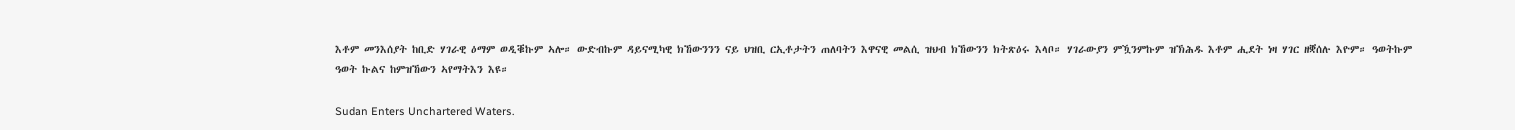እቶም መንእሰያት ከቢድ ሃገራዊ ዕማም ወዲቑኩም ኣሎ። ውድብኩም ዳይናሚካዊ ክኸውንንን ናይ ህዝቢ ርኢቶታትን ጠለባትን እዋናዊ መልሲ ዝህብ ክኸውንን ክትጽዕሩ እላቦ። ሃገራውያን ምዃንምኩም ዝኽሕዱ እቶም ሒደት ነዛ ሃገር ዘቛሰሉ እዮም። ዓወትኩም ዓወት ኩልና ከምዝኸውን ኣየማትእን እዩ።

Sudan Enters Unchartered Waters.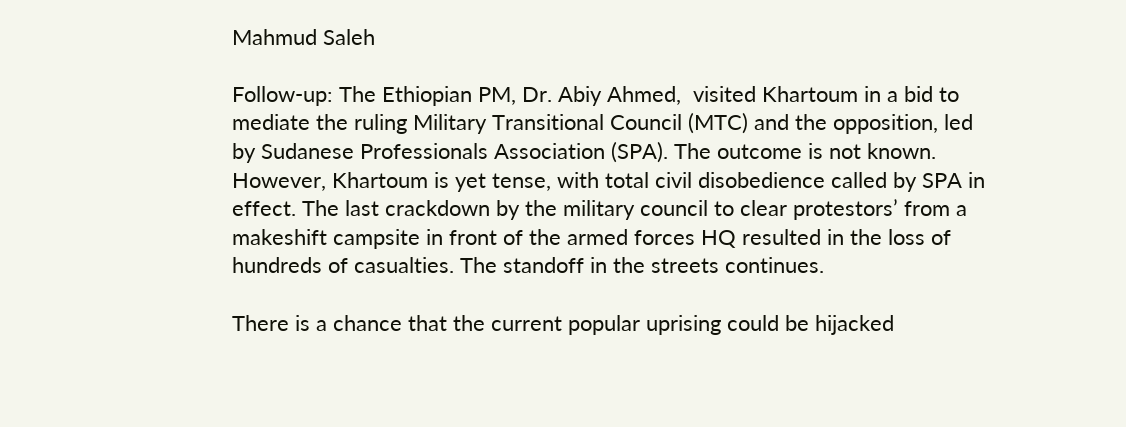Mahmud Saleh

Follow-up: The Ethiopian PM, Dr. Abiy Ahmed,  visited Khartoum in a bid to mediate the ruling Military Transitional Council (MTC) and the opposition, led by Sudanese Professionals Association (SPA). The outcome is not known. However, Khartoum is yet tense, with total civil disobedience called by SPA in effect. The last crackdown by the military council to clear protestors’ from a makeshift campsite in front of the armed forces HQ resulted in the loss of hundreds of casualties. The standoff in the streets continues.

There is a chance that the current popular uprising could be hijacked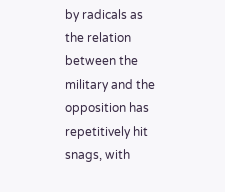by radicals as the relation between the military and the opposition has repetitively hit snags, with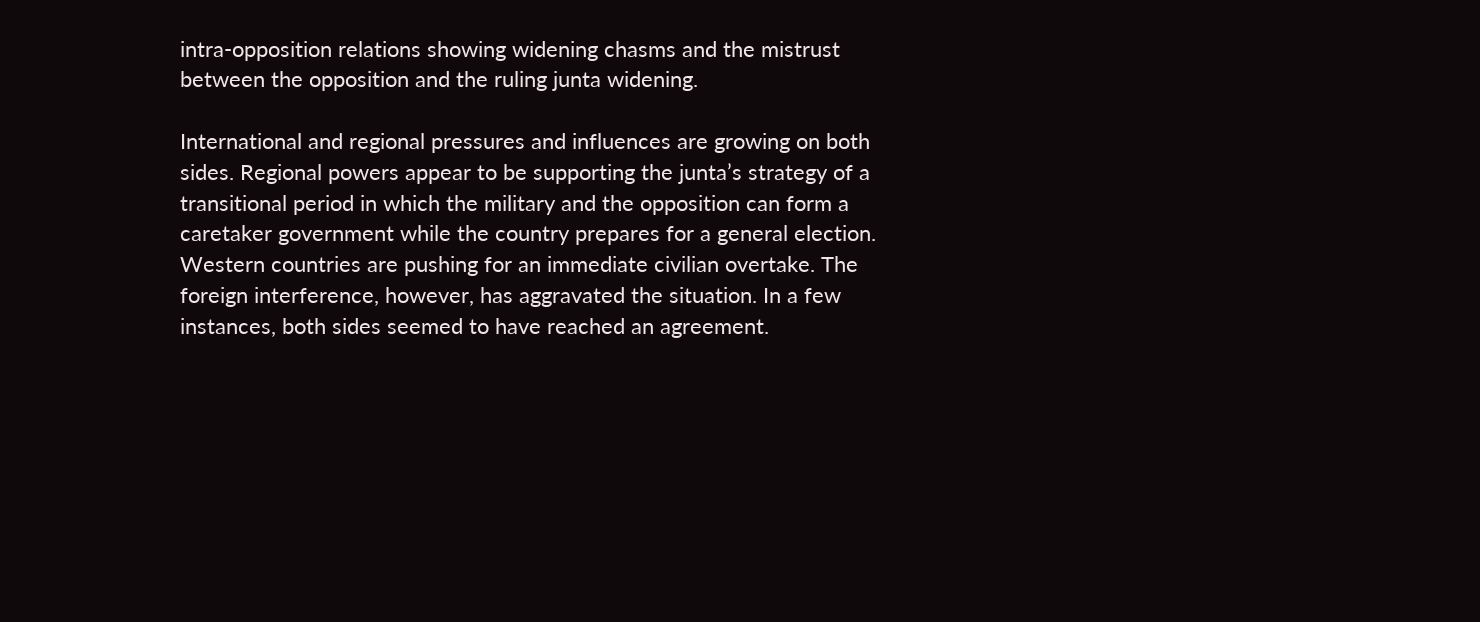intra-opposition relations showing widening chasms and the mistrust between the opposition and the ruling junta widening.

International and regional pressures and influences are growing on both sides. Regional powers appear to be supporting the junta’s strategy of a transitional period in which the military and the opposition can form a caretaker government while the country prepares for a general election. Western countries are pushing for an immediate civilian overtake. The foreign interference, however, has aggravated the situation. In a few instances, both sides seemed to have reached an agreement.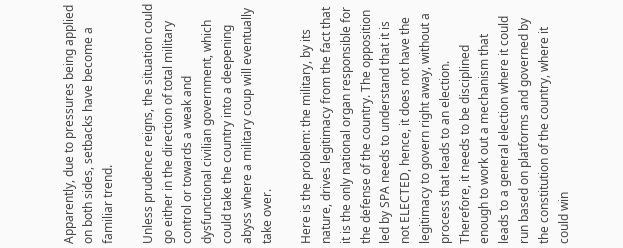Apparently, due to pressures being applied on both sides, setbacks have become a familiar trend.

Unless prudence reigns, the situation could go either in the direction of total military control or towards a weak and dysfunctional civilian government, which could take the country into a deepening abyss where a military coup will eventually take over.

Here is the problem: the military, by its nature, drives legitimacy from the fact that it is the only national organ responsible for the defense of the country. The opposition led by SPA needs to understand that it is not ELECTED, hence, it does not have the legitimacy to govern right away, without a process that leads to an election. Therefore, it needs to be disciplined enough to work out a mechanism that leads to a general election where it could run based on platforms and governed by the constitution of the country, where it could win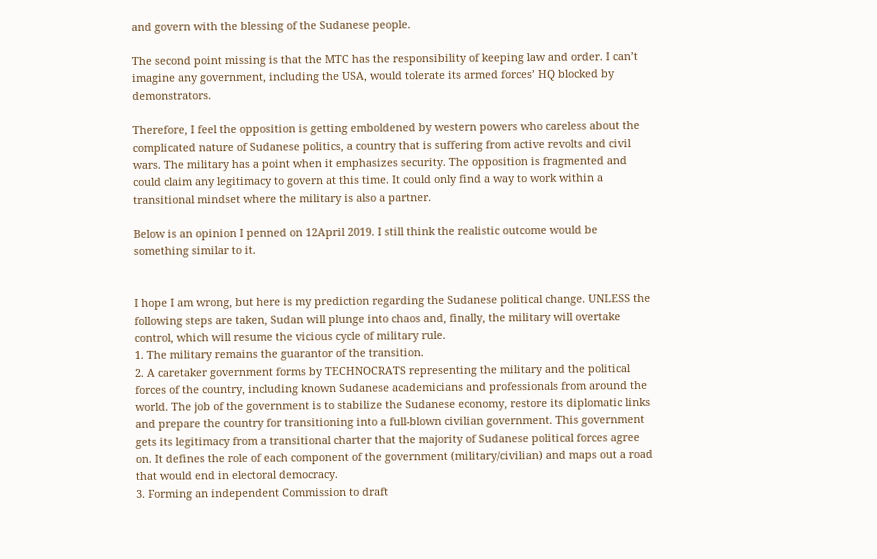and govern with the blessing of the Sudanese people.

The second point missing is that the MTC has the responsibility of keeping law and order. I can’t imagine any government, including the USA, would tolerate its armed forces’ HQ blocked by demonstrators.

Therefore, I feel the opposition is getting emboldened by western powers who careless about the complicated nature of Sudanese politics, a country that is suffering from active revolts and civil wars. The military has a point when it emphasizes security. The opposition is fragmented and could claim any legitimacy to govern at this time. It could only find a way to work within a transitional mindset where the military is also a partner.

Below is an opinion I penned on 12April 2019. I still think the realistic outcome would be something similar to it.


I hope I am wrong, but here is my prediction regarding the Sudanese political change. UNLESS the following steps are taken, Sudan will plunge into chaos and, finally, the military will overtake control, which will resume the vicious cycle of military rule.
1. The military remains the guarantor of the transition.
2. A caretaker government forms by TECHNOCRATS representing the military and the political forces of the country, including known Sudanese academicians and professionals from around the world. The job of the government is to stabilize the Sudanese economy, restore its diplomatic links and prepare the country for transitioning into a full-blown civilian government. This government gets its legitimacy from a transitional charter that the majority of Sudanese political forces agree on. It defines the role of each component of the government (military/civilian) and maps out a road that would end in electoral democracy.
3. Forming an independent Commission to draft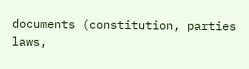documents (constitution, parties laws,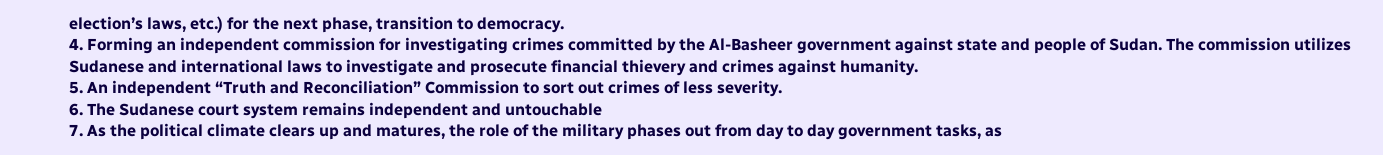election’s laws, etc.) for the next phase, transition to democracy.
4. Forming an independent commission for investigating crimes committed by the Al-Basheer government against state and people of Sudan. The commission utilizes Sudanese and international laws to investigate and prosecute financial thievery and crimes against humanity.
5. An independent “Truth and Reconciliation” Commission to sort out crimes of less severity.
6. The Sudanese court system remains independent and untouchable
7. As the political climate clears up and matures, the role of the military phases out from day to day government tasks, as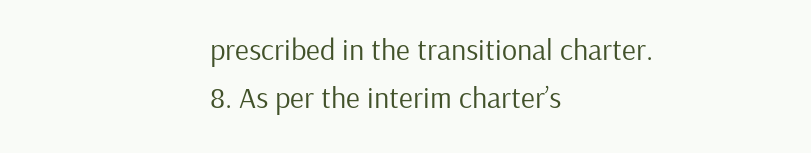prescribed in the transitional charter.
8. As per the interim charter’s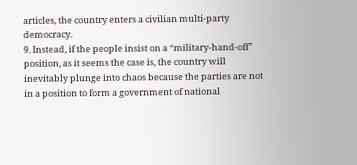articles, the country enters a civilian multi-party democracy.
9. Instead, if the people insist on a “military-hand-off” position, as it seems the case is, the country will inevitably plunge into chaos because the parties are not in a position to form a government of national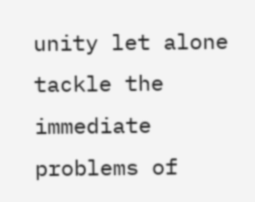unity let alone tackle the immediate problems of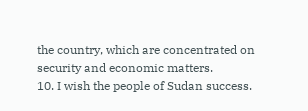the country, which are concentrated on security and economic matters.
10. I wish the people of Sudan success.